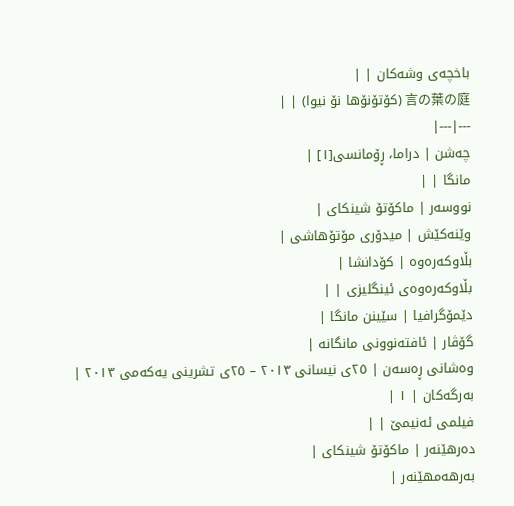باخچەی وشەکان | |
言の葉の庭 (کۆتۆنۆھا نۆ نیوا) | |
---|---|
چەشن | دراما، ڕۆمانسی[١] |
مانگا | |
نووسەر | ماکۆتۆ شینکای |
وێنەکێش | میدۆری مۆتۆھاشی |
بڵاوکەرەوە | کۆدانشا |
بڵاوکەرەوەی ئینگلیزی | |
دێمۆگرافیا | سێینن مانگا |
گۆڤار | ئافتەنوونی مانگانە |
وەشانی ڕەسەن | ٢٥ی نیسانی ٢٠١٣ – ٢٥ی تشرینی یەکەمی ٢٠١٣ |
بەرگەکان | ١ |
فیلمی ئەنیمێ | |
دەرھێنەر | ماکۆتۆ شینکای |
بەرھەمھێنەر |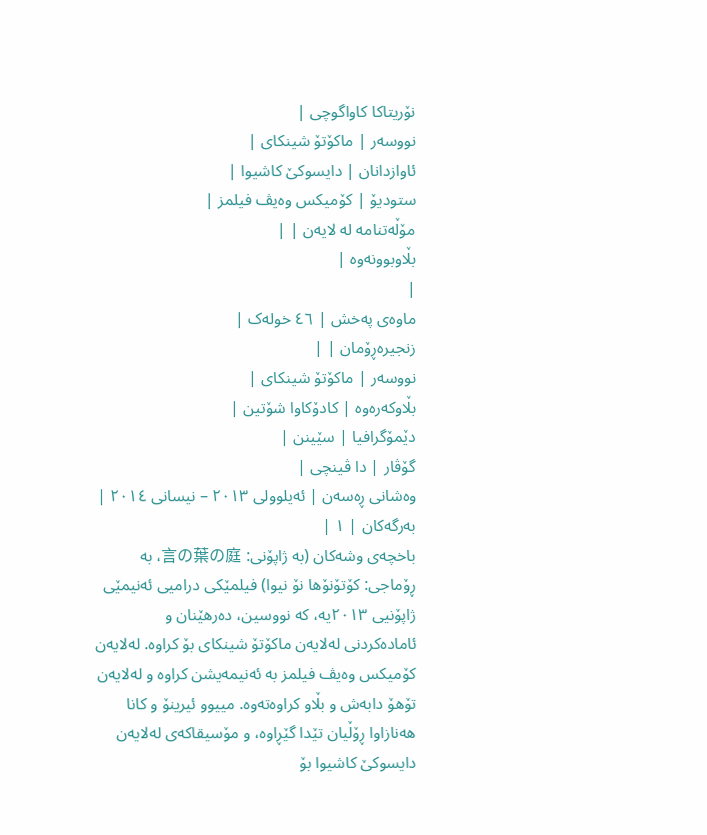نۆریتاکا کاواگوچی |
نووسەر | ماکۆتۆ شینکای |
ئاوازدانان | دایسوکێ کاشیوا |
ستودیۆ | کۆمیکس وەیڤ فیلمز |
مۆڵەتنامە لە لایەن | |
بڵاوبوونەوە |
|
ماوەی پەخش | ٤٦ خولەک |
زنجیرەڕۆمان | |
نووسەر | ماکۆتۆ شینکای |
بڵاوکەرەوە | کادۆکاوا شۆتین |
دێمۆگرافیا | سێینن |
گۆڤار | دا ڤینچی |
وەشانی ڕەسەن | ئەیلوولی ٢٠١٣ – نیسانی ٢٠١٤ |
بەرگەکان | ١ |
باخچەی وشەکان (بە ژاپۆنی: 言の葉の庭، بە ڕۆماجی: کۆتۆنۆھا نۆ نیوا) فیلمێکی درامیی ئەنیمێی ژاپۆنیی ٢٠١٣یە، کە نووسین، دەرھێنان و ئامادەکردنی لەلایەن ماکۆتۆ شینکای بۆ کراوە. لەلایەن کۆمیکس وەیڤ فیلمز بە ئەنیمەیشن کراوە و لەلایەن تۆھۆ دابەش و بڵاو کراوەتەوە. مییوو ئیرینۆ و کانا ھەنازاوا ڕۆڵیان تێدا گێڕاوە، و مۆسیقاکەی لەلایەن دایسوکێ کاشیوا بۆ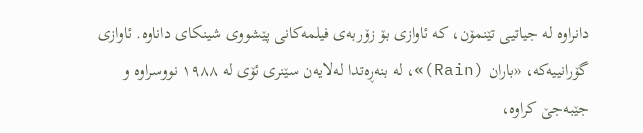دانراوە لە جیاتیی تێنمۆن، کە ئاوازی بۆ زۆربەی فیلمەکانی پێشووی شینکای داناوە. ئاوازی گۆرانییەکە، «باران (Rain)»، لە بنەڕەتدا لەلایەن سێنری ئۆی لە ١٩٨٨ نووسراوە و جێبەجێ کراوە،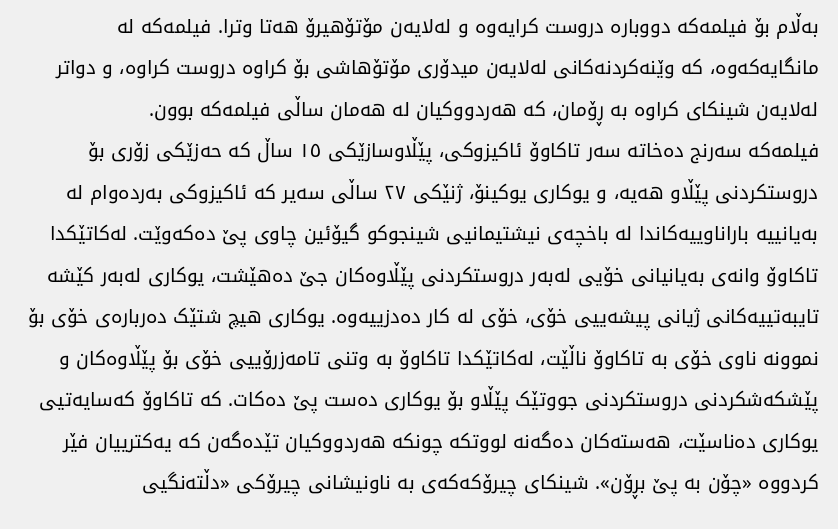بەڵام بۆ فیلمەکە دووبارە دروست کرایەوە و لەلایەن مۆتۆھیرۆ ھەتا وترا. فیلمەکە لە مانگایەکەوە، کە وێنەکردنەکانی لەلایەن میدۆری مۆتۆھاشی بۆ کراوە دروست کراوە، و دواتر لەلایەن شینکای کراوە بە ڕۆمان، کە ھەردووکیان لە ھەمان ساڵی فیلمەکە بوون.
فیلمەکە سەرنج دەخاتە سەر تاکاوۆ ئاکیزوکی، پێڵاوسازێکی ١٥ ساڵ کە حەزێکی زۆری بۆ دروستکردنی پێڵاو ھەیە، و یوکاری یوکینۆ، ژنێکی ٢٧ ساڵی سەیر کە ئاکیزوکی بەردەوام لە بەیانییە باراناوییەکاندا لە باخچەی نیشتیمانیی شینجوکو گیۆئین چاوی پێ دەکەوێت. لەکاتێکدا تاکاوۆ وانەی بەیانیانی خۆیی لەبەر دروستکردنی پێڵاوەکان جێ دەھێشت، یوکاری لەبەر کێشە تایبەتییەکانی ژیانی پیشەییی خۆی، خۆی لە کار دەدزییەوە. یوکاری ھیچ شتێک دەربارەی خۆی بۆ نموونە ناوی خۆی بە تاکاوۆ ناڵێت، لەکاتێکدا تاکاوۆ بە وتنی تامەزرۆییی خۆی بۆ پێڵاوەکان و پێشکەشکردنی دروستکردنی جووتێک پێڵاو بۆ یوکاری دەست پێ دەکات. کە تاکاوۆ کەسایەتیی یوکاری دەناسێت، ھەستەکان دەگەنە لووتکە چونکە ھەردووکیان تێدەگەن کە یەکترییان فێر کردووە «چۆن بە پێ بڕۆن». شینکای چیرۆکەکەی بە ناونیشانی چیرۆکی «دڵتەنگیی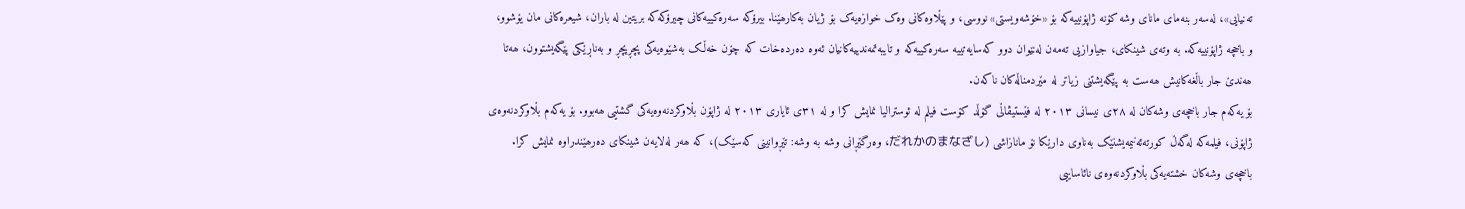تەنیایی»، لەسەر بنەمای مانای وشە کۆنە ژاپۆنییەکە بۆ «خۆشەویستی» نووسی، و پێڵاوەکانی وەک خوازەیەک بۆ ژیان بەکارھێنا. بیرۆکە سەرەکییەکانی چیرۆکەکە بریتین لە باران، شیعرەکانی مان یۆشوو، و باخچە ژاپۆنییەکە. بە وتەی شینکای، جیاوازیی تەمەن لەنێوان دوو کەسایەتییە سەرەکییەکە و تایبەتمەندییەکانیان ئەوە دەردەخات کە چۆن خەڵک بەشێوەیەکی پچڕپچڕ و بەناڕێکی پێگەیشتوون، ھەتا ھەندێ جار باڵغەکانیش ھەست بە پێگەیشتنی زیاتر لە مێردمناڵەکان ناکەن.
بۆ یەکەم جار باخچەی وشەکان لە ٢٨ی نیسانی ٢٠١٣ لە فێستیڤاڵی گۆڵد کۆست فیلم لە ئوسترالیا نمایش کرا و لە ٣١ی ئایاری ٢٠١٣ لە ژاپۆن بڵاوکردنەوەیەکی گشتیی ھەبوو. بۆ یەکەم بڵاوکردنەوەی ژاپۆنی، فیلمەکە لەگەڵ کورتەئەنیمەیشنێک بەناوی دارێکا نۆ مانازاشی (だれかのまなざし، وەرگێڕانی وشە بە وشە: تێڕوانینی کەسێک)، کە ھەر لەلایەن شینکای دەرھێندراوە نمایش کرا. باخچەی وشەکان خشتەیەکی بڵاوکردنەوەی نائاساییی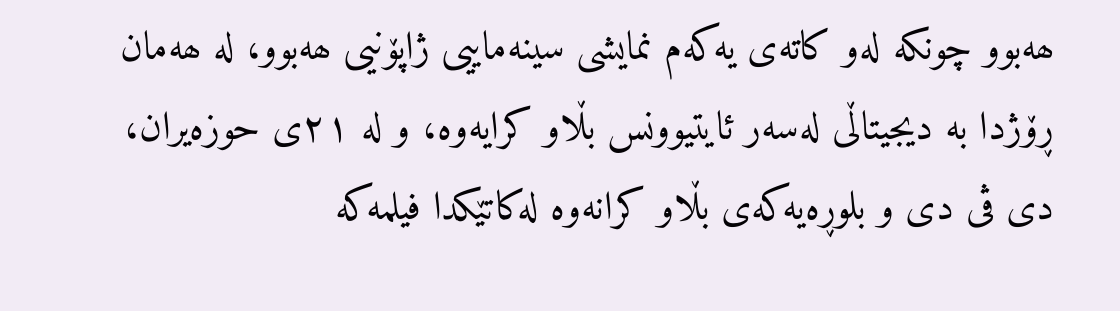ھەبوو چونکە لەو کاتەی یەکەم نمایشی سینەماییی ژاپۆنیی ھەبوو، لە ھەمان ڕۆژدا بە دیجیتاڵی لەسەر ئایتیوونس بڵاو کرایەوە، و لە ٢١ی حوزەیران، دی ڤی دی و بلوڕەیەکەی بڵاو کرانەوە لەکاتێکدا فیلمەکە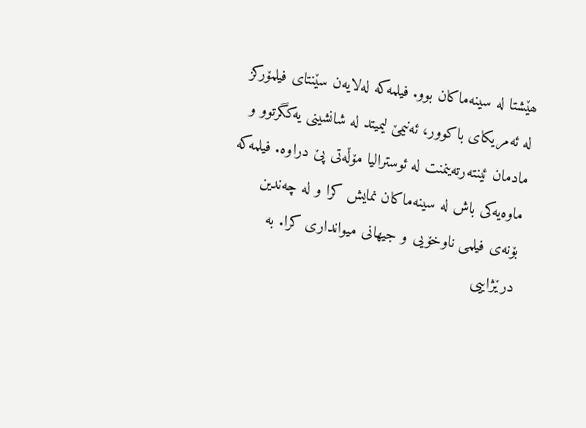ھێشتا لە سینەماکان بوو. فیلمەکە لەلایەن سێنتای فیلمۆرکز لە ئەمریکای باکوور، ئەنیمێ لیمیتد لە شانشینی یەکگرتوو و مادمان ئینتەرتەینمنت لە ئوسترالیا مۆڵەتی پێ دراوە. فیلمەکە ماوەیەکی باش لە سینەماکان نمایش کرا و لە چەندین بۆنەی فیلمی ناوخۆیی و جیھانی میوانداری کرا. بە درێژاییی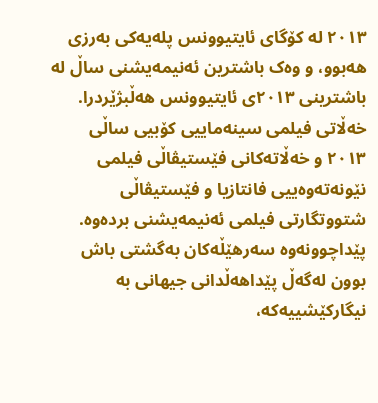٢٠١٣ لە کۆگای ئایتیوونس پلەیەکی بەرزی ھەبوو، و وەک باشترین ئەنیمەیشنی ساڵ لە باشترینی ٢٠١٣ی ئایتیوونس ھەڵبژێردرا. خەڵاتی فیلمی سینەماییی کۆبیی ساڵی ٢٠١٣ و خەڵاتەکانی فێستیڤاڵی فیلمی نێونەتەوەییی فانتازیا و فێستیڤاڵی شتووتگارتی فیلمی ئەنیمەیشنی بردەوە. پێداچوونەوە سەرھێڵەکان بەگشتی باش بوون لەگەڵ پێداھەڵدانی جیھانی بە نیگارکێشییەکە،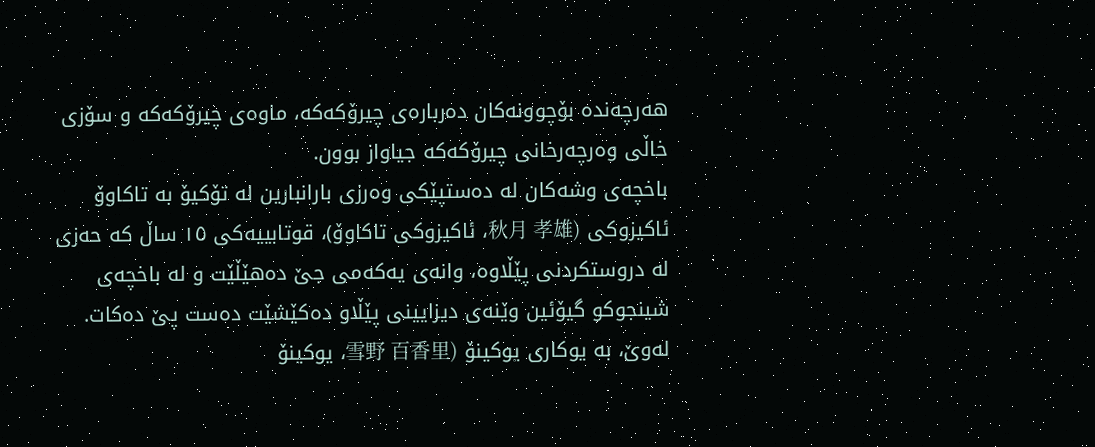ھەرچەندە بۆچوونەکان دەربارەی چیرۆکەکە، ماوەی چیرۆکەکە و سۆزی خاڵی وەرچەرخانی چیرۆکەکە جیاواز بوون.
باخچەی وشەکان لە دەستپێکی وەرزی بارانبارین لە تۆکیۆ بە تاکاوۆ ئاکیزوکی (秋月 孝雄، ئاکیزوکی تاکاوۆ)، قوتابییەکی ١٥ ساڵ کە حەزی لە دروستکردنی پێڵاوە، وانەی یەکەمی جێ دەھێڵێت و لە باخچەی شینجوکو گیۆئین وێنەی دیزایینی پێڵاو دەکێشێت دەست پێ دەکات. لەوێ، بە یوکاری یوکینۆ (雪野 百香里، یوکینۆ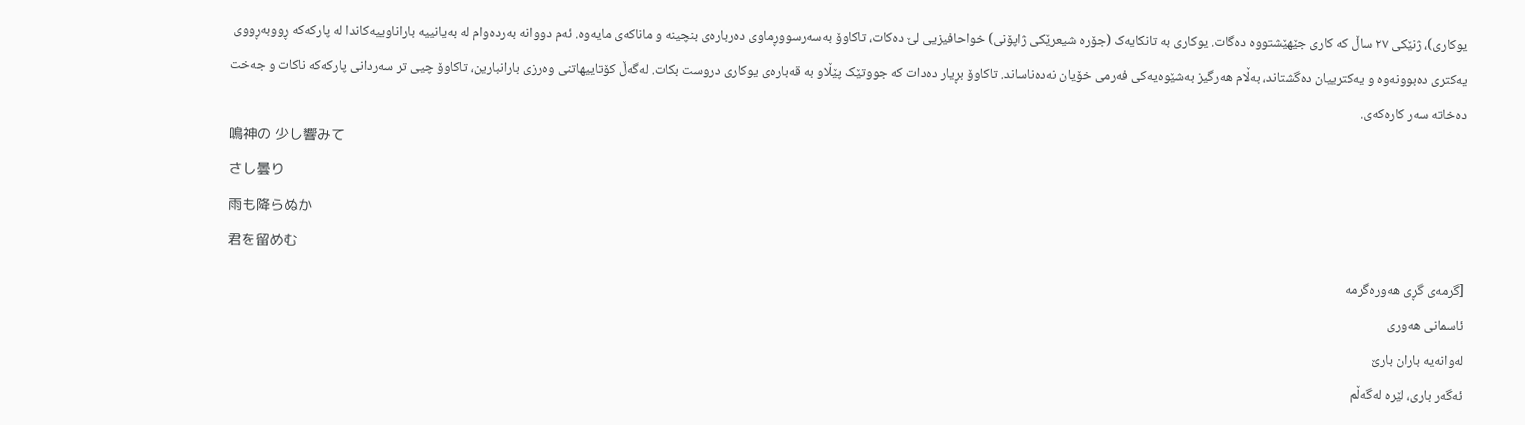یوکاری)، ژنێکی ٢٧ ساڵ کە کاری جێھێشتووە دەگات. یوکاری بە تانکایەک (جۆرە شیعرێکی ژاپۆنی) خواحافیزیی لێ دەکات، تاکاوۆ بەسەرسووڕماوی دەربارەی بنچینە و ماناکەی مایەوە. ئەم دووانە بەردەوام لە بەیانییە باراناوییەکاندا لە پارکەکە ڕووبەڕووی یەکتری دەبوونەوە و یەکترییان دەگشتاند، بەڵام ھەرگیز بەشێوەیەکی فەرمی خۆیان نەدەناساند. تاکاوۆ بڕیار دەدات کە جووتێک پێڵاو بە قەبارەی یوکاری دروست بکات. لەگەڵ کۆتاییھاتنی وەرزی بارانبارین، تاکاوۆ چیی تر سەردانی پارکەکە ناکات و جەخت دەخاتە سەر کارەکەی.
鳴神の 少し響みて
さし曇り
雨も降らぬか
君を留めむ
[گرمەی گڕی ھەورەگرمە
ئاسمانی ھەوری
لەوانەیە باران بارێ
ئەگەر باری، لێرە لەگەڵم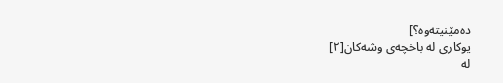دەمێنیتەوە؟]
یوکاری لە باخچەی وشەکان[٢]
لە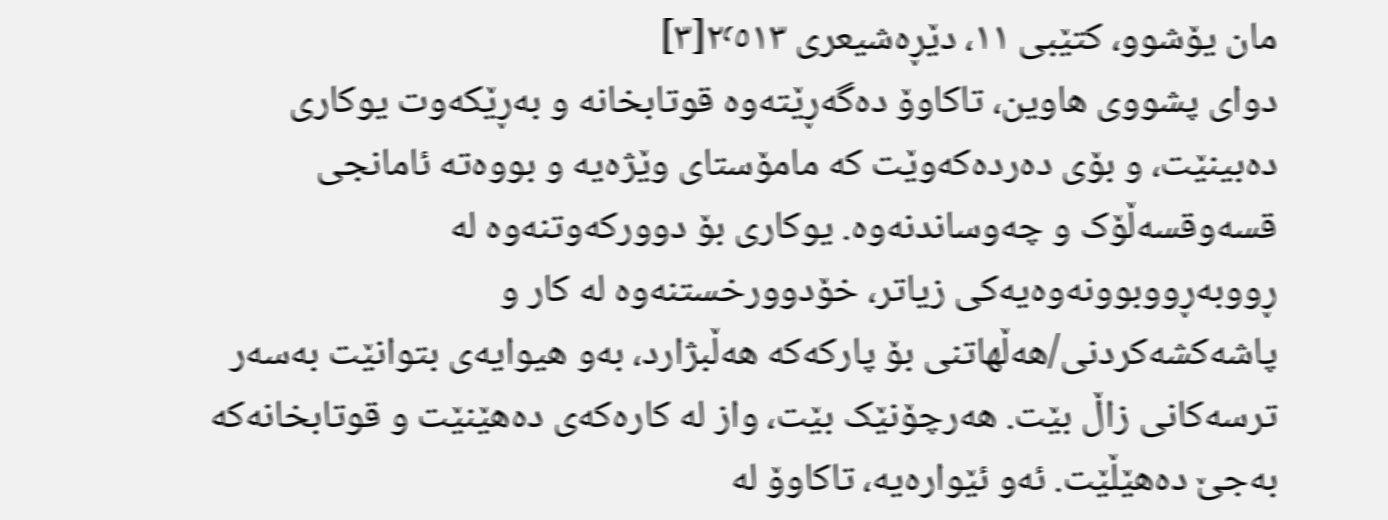مان یۆشوو، کتێبی ١١، دێڕەشیعری ٢٬٥١٣[٣]
دوای پشووی ھاوین، تاکاوۆ دەگەڕێتەوە قوتابخانە و بەڕێکەوت یوکاری دەبینێت، و بۆی دەردەکەوێت کە مامۆستای وێژەیە و بووەتە ئامانجی قسەوقسەڵۆک و چەوساندنەوە. یوکاری بۆ دوورکەوتنەوە لە ڕووبەڕووبوونەوەیەکی زیاتر، خۆدوورخستنەوە لە کار و پاشەکشەکردنی/ھەڵھاتنی بۆ پارکەکە ھەڵبژارد، بەو ھیوایەی بتوانێت بەسەر ترسەکانی زاڵ بێت. ھەرچۆنێک بێت، واز لە کارەکەی دەھێنێت و قوتابخانەکە بەجێ دەھێڵێت. ئەو ئێوارەیە، تاکاوۆ لە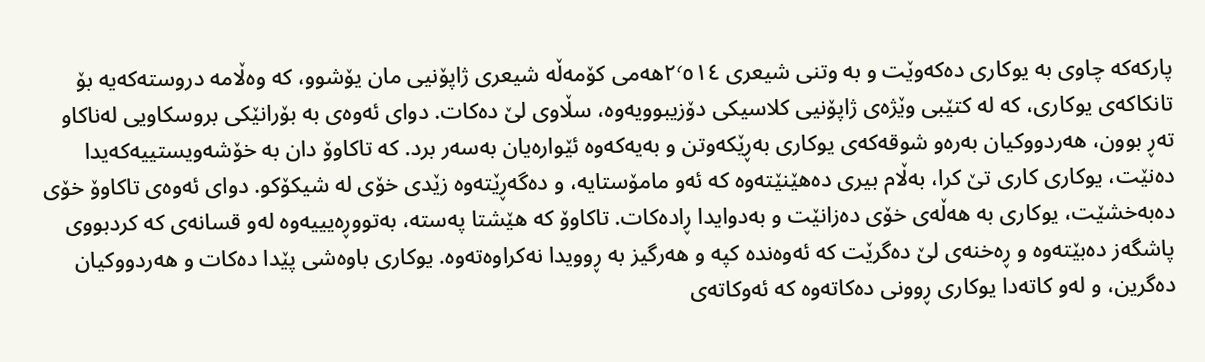پارکەکە چاوی بە یوکاری دەکەوێت و بە وتنی شیعری ٢٬٥١٤ھەمی کۆمەڵە شیعری ژاپۆنیی مان یۆشوو، کە وەڵامە دروستەکەیە بۆ تانکاکەی یوکاری، کە لە کتێبی وێژەی ژاپۆنیی کلاسیکی دۆزیبوویەوە، سڵاوی لێ دەکات. دوای ئەوەی بە بۆرانێکی بروسکاویی لەناکاو تەڕ بوون، ھەردووکیان بەرەو شوقەکەی یوکاری بەڕێکەوتن و بەیەکەوە ئێوارەیان بەسەر برد. کە تاکاوۆ دان بە خۆشەویستییەکەیدا دەنێت، یوکاری کاری تێ کرا، بەڵام بیری دەھێنێتەوە کە ئەو مامۆستایە، و دەگەڕێتەوە زێدی خۆی لە شیکۆکو. دوای ئەوەی تاکاوۆ خۆی دەبەخشێت، یوکاری بە ھەڵەی خۆی دەزانێت و بەدوایدا ڕادەکات. تاکاوۆ کە ھێشتا پەستە، بەتووڕەیییەوە لەو قسانەی کە کردبووی پاشگەز دەبێتەوە و ڕەخنەی لێ دەگرێت کە ئەوەندە کپە و ھەرگیز بە ڕوویدا نەکراوەتەوە. یوکاری باوەشی پێدا دەکات و ھەردووکیان دەگرین، و لەو کاتەدا یوکاری ڕوونی دەکاتەوە کە ئەوکاتەی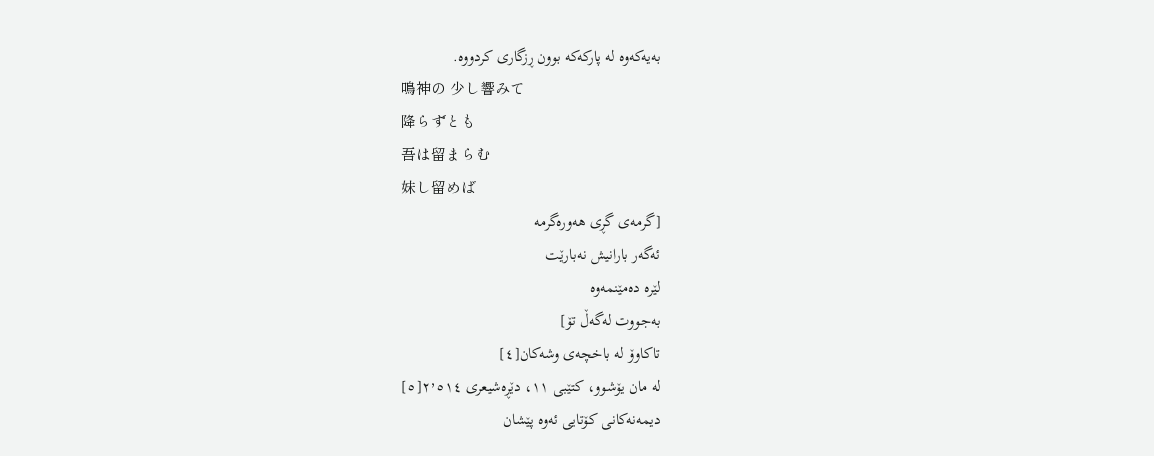بەیەکەوە لە پارکەکە بوون ڕزگاری کردووە.
鳴神の 少し響みて
降らずとも
吾は留まらむ
妹し留めば
[گرمەی گڕی ھەورەگرمە
ئەگەر بارانیش نەبارێت
لێرە دەمێنمەوە
بەجووت لەگەڵ تۆ]
تاکاوۆ لە باخچەی وشەکان[٤]
لە مان یۆشوو، کتێبی ١١، دێڕەشیعری ٢٬٥١٤[٥]
دیمەنەکانی کۆتایی ئەوە پێشان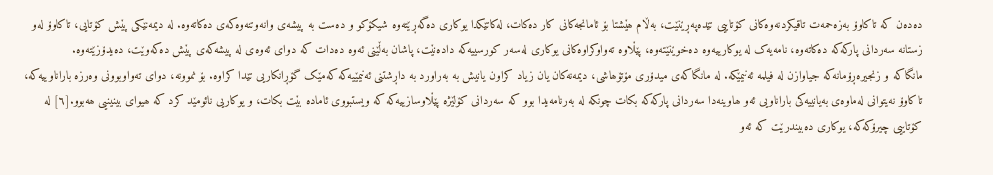دەدەن کە تاکاوۆ بەزەحمەت تاقیکردنەوەکانی کۆتاییی تێدەپەڕێنێت، بەڵام ھێشتا بۆ ئامانجەکانی کار دەکات، لەکاتێکدا یوکاری دەگەڕێتەوە شیکۆکو و دەست بە پیشەی وانەوتنەوەکەی دەکاتەوە. لە دیمەنێکی پێش کۆتایی، تاکاوۆ لەو زستانە سەردانی پارکەکە دەکاتەوە، نامەیەک لە یوکارییەوە دەخوێنێتەوە، پێڵاوە تەواوکراوەکانی یوکاری لەسەر کورسییەکە دادەنێت، پاشان بەڵێنی ئەوە دەدات کە دوای ئەوەی لە پیشەکەی پێش دەکەوێت، دەیدۆزێتەوە.
مانگاکە و زنجیرەڕۆمانەکە جیاوازن لە فیلمە ئەنیمێکە. لە مانگاکەی میدۆری مۆتۆھاشی، دیمەنەکان یان زیاد کراون یانیش بە بەراورد بە داڕشتنی ئەنیمێیەکە کەمێک گۆڕانکاریی تێدا کراوە. بۆ نموونە، دوای تەواوبوونی وەرزە باراناوییەکە، تاکاوۆ نەیتوانی لەماوەی بەیانییەکی باراناویی ئەو ھاوینەدا سەردانی پارکەکە بکات چونکە لە بەرنامەیدا بوو کە سەردانی کۆلێژە پێڵاوسازییەکە کە ویستبووی ئامادە بێت بکات، و یوکاریی نائومێد کرد کە ھیوای بینینیی ھەبوو.[٦] لە کۆتاییی چیرۆکەکە، یوکاری دەبیندرێت کە ئەو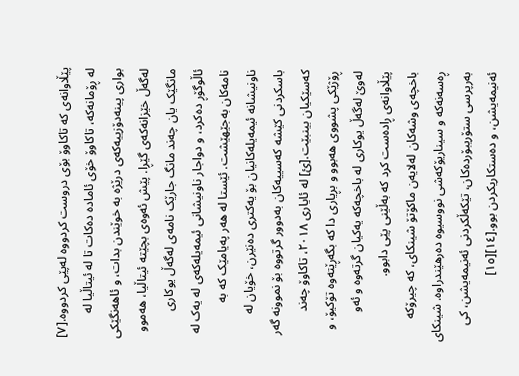پێڵاوانەی کە تاکاوۆ بۆی دروست کردووە لەپێی کردووە.[٧] لە ڕۆمانەکە، تاکاوۆ خۆی ئامادە دەکات تا لە ئیتاڵیا لە بواری پینەدۆزییەکەی درێژە بە خوێندن بدات، و ئاھەنگێکی لەگەڵ خێزانەکەی گێڕا. پێش ئەوەی بچێتە ئیتاڵیا، ھەموو مانگێک یان چەند مانگ جارێک نامەی لەگەڵ یوکاری ئاڵوگۆڕ دەکرد، و دواجار ناونیشانی ئیمەیلەکەی لە یەک لە نامەکان بەجێھێشت. ئێستا لە ھەر پەیامێک کە بە ناونیشانە ئیمەیلەکانیان بۆ یەکتری دەنێرن، خۆیان لە باسکردنی کێشە کەسییەکان بەدوور گرتووە بۆ نموونە گەر کەسێکیان بینبێت.[ئ] لە ئایاری ٢٠١٨، تاکاوۆ چەند ڕۆژێکی پشووی ھەبوو و بڕیاری دا کە بگەڕێتەوە تۆکیۆ، و لەوێ لەگەڵ یوکاری لە باخچەکە یەکیان گرتەوە و ئەو پێڵاوانەی ڕادەست کرد کە بەڵێنی پێی دابوو.
باخچەی وشەکان لەلایەن ماکۆتۆ شینکای، کە چیرۆکە ڕەسەنەکە و سیناریۆکەشی نووسیوە دەرھێندراوە. شینکای بەرپرسی ستۆریبۆردەکان، تێکەڵکردنی ئەنیمەیشن، کی ئەنیمەیشن، و دەستکاریکردن بوو.[١٤][١٥]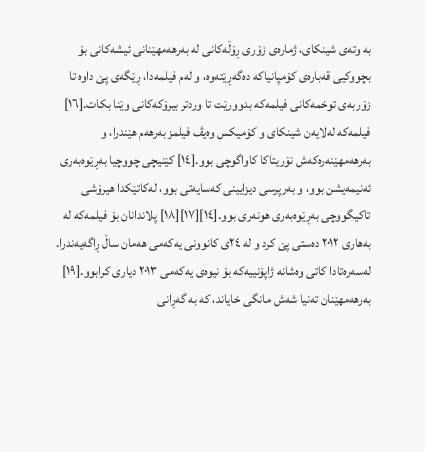بە وتەی شینکای، ژمارەی زۆری ڕۆڵەکانی لە بەرھەمھێنانی ئیشەکانی بۆ بچووکیی قەبارەی کۆمپانیاکە دەگەڕێتەوە، و لەم فیلمەدا، ڕێگەی پێ داوە تا زۆربەی توخمەکانی فیلمەکە بدوورێت تا وردتر بیرۆکەکانی وێنا بکات.[١٦]
فیلمەکە لەلایەن شینکای و کۆمیکس وەیڤ فیلمز بەرھەم ھێندرا، و بەرھەمھێنەرەکەش نۆریتاکا کاواگوچی بوو.[١٤] کێنیچی چووچیا بەڕێوەبەری ئەنیمەیشن بوو، و بەرپرسی دیزایینی کەسایەتی بوو، لەکاتێکدا ھیرۆشی تاکیگووچی بەڕێوەبەری ھونەری بوو.[١٤][١٧][١٨] پلاندانان بۆ فیلمەکە لە بەھاری ٢٠١٢ دەستی پێ کرد و لە ٢٤ی کانوونی یەکەمی ھەمان ساڵ ڕاگەیەندرا. لەسەرەتادا کاتی وەشانە ژاپۆنییەکە بۆ نیوەی یەکەمی ٢٠١٣ دیاری کرابوو.[١٩] بەرھەمھێنان تەنیا شەش مانگی خایاند، کە بە گەڕانی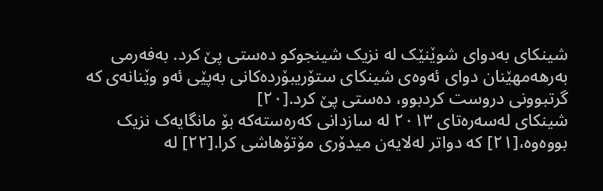شینکای بەدوای شوێنێک لە نزیک شینجوکو دەستی پێ کرد. بەفەرمی بەرھەمھێنان دوای ئەوەی شینکای ستۆریبۆردەکانی بەپێی ئەو وێنانەی کە گرتبوونی دروست کردبوو، دەستی پێ کرد.[٢٠]
شینکای لەسەرەتای ٢٠١٣ لە سازدانی کەرەستەکە بۆ مانگایەک نزیک بووەوە،[٢١] کە دواتر لەلایەن میدۆری مۆتۆھاشی کرا.[٢٢] لە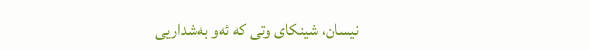نیسان، شینکای وتی کە ئەو بەشداریی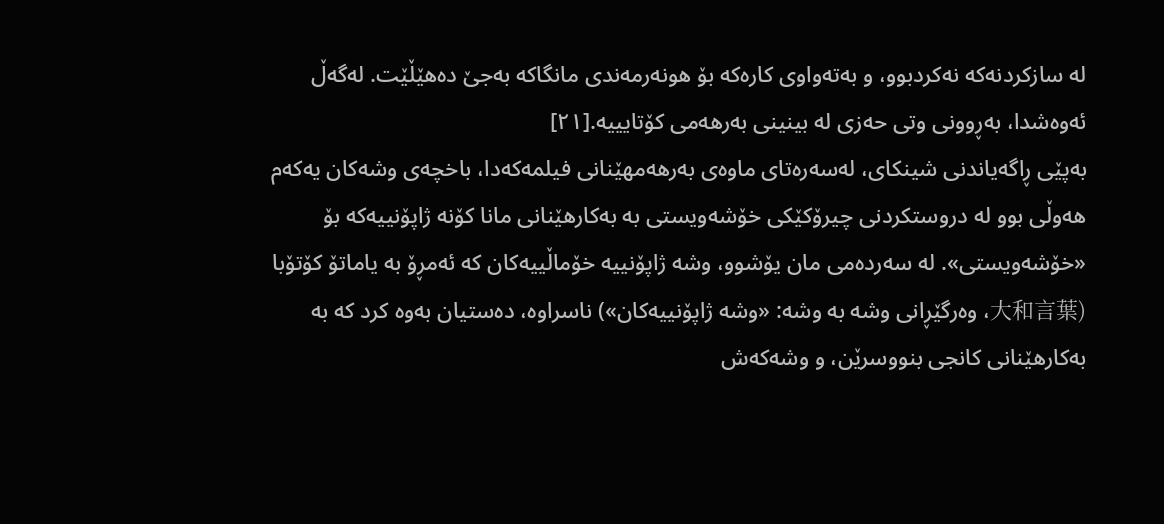لە سازکردنەکە نەکردبوو، و بەتەواوی کارەکە بۆ ھونەرمەندی مانگاکە بەجێ دەھێڵێت. لەگەڵ ئەوەشدا، بەڕوونی وتی حەزی لە بینینی بەرھەمی کۆتایییە.[٢١]
بەپێی ڕاگەیاندنی شینکای، لەسەرەتای ماوەی بەرھەمھێنانی فیلمەکەدا، باخچەی وشەکان یەکەم ھەوڵی بوو لە دروستکردنی چیرۆکێکی خۆشەویستی بە بەکارھێنانی مانا کۆنە ژاپۆنییەکە بۆ «خۆشەویستی». لە سەردەمی مان یۆشوو، وشە ژاپۆنییە خۆماڵییەکان کە ئەمڕۆ بە یاماتۆ کۆتۆبا (大和言葉، وەرگێڕانی وشە بە وشە: «وشە ژاپۆنییەکان») ناسراوە، دەستیان بەوە کرد کە بە بەکارھێنانی کانجی بنووسرێن، و وشەکەش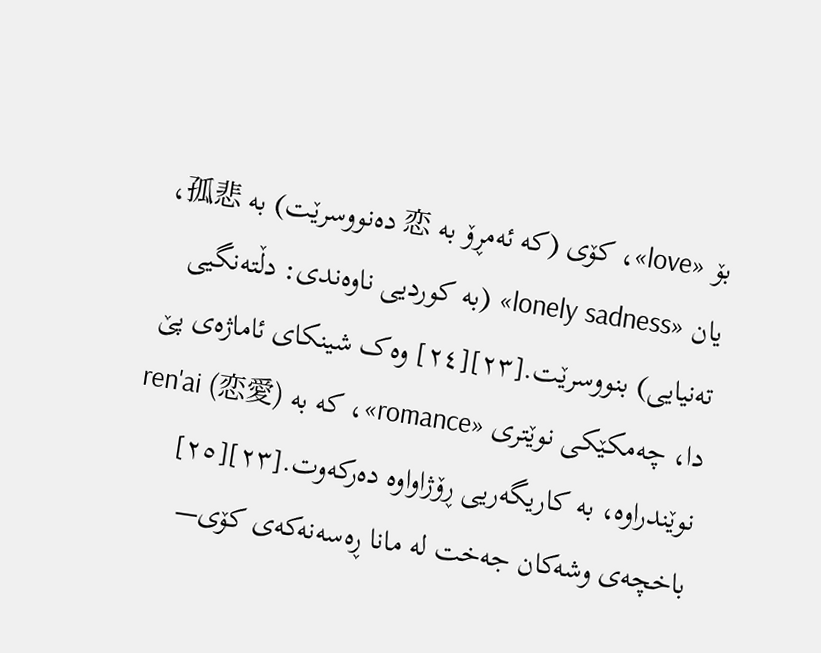بۆ «love»، کۆی (کە ئەمڕۆ بە 恋 دەنووسرێت) بە 孤悲، یان «lonely sadness» (بە کوردیی ناوەندی: دڵتەنگیی تەنیایی) بنووسرێت.[٢٣][٢٤] وەک شینکای ئاماژەی پێ دا، چەمکێکی نوێتری «romance»، کە بە ren'ai (恋愛) نوێندراوە، بە کاریگەریی ڕۆژاواوە دەرکەوت.[٢٣][٢٥] باخچەی وشەکان جەخت لە مانا ڕەسەنەکەی کۆی—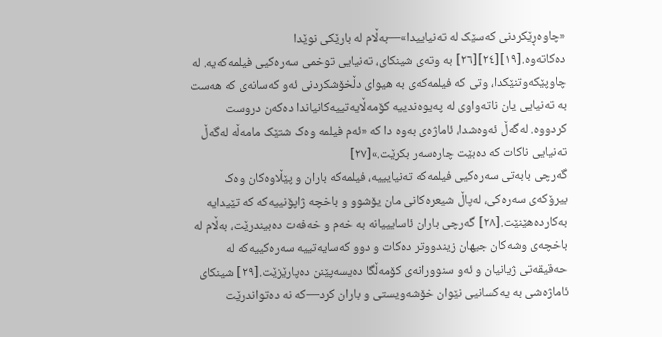«چاوەڕێکردنی کەسێک لە تەنیاییدا»—بەڵام لە بارێکی نوێدا دەکاتەوە.[١٩][٢٤][٢٦] بە وتەی شینکای، تەنیایی توخمی سەرەکیی فیلمەکەیە. لە چاوپێکەوتنێکدا، وتی کە فیلمەکەی بە ھیوای دڵخۆشکردنی ئەو کەسانەی کە ھەست بە تەنیایی یان ناتەواوی لە پەیوەندییە کۆمەڵایەتییەکانیاندا دەکەن دروست کردووە. لەگەڵ ئەوەشدا، ئاماژەی بەوە دا کە «ئەم فیلمە وەک شتێک مامەڵە لەگەڵ تەنیایی ناکات کە دەبێت چارەسەر بکرێت.»[٢٧]
گەرچی بابەتی سەرەکیی فیلمەکە تەنیایییە، فیلمەکە باران و پێڵاوەکان وەک بیرۆکەی سەرەکی، لەپاڵ شیعرەکانی مان یۆشوو و باخچە ژاپۆنییەکە کە تێیدایە بەکاردەھێنێت.[٢٨] گەرچی باران ئاسایییانە بە خەم و خەفەت دەبیندرێت، بەڵام لە باخچەی وشەکان جیھان زیندووتر دەکات و دوو کەسایەتییە سەرەکییەکە لە حەقیقەتی ژیانیان و ئەو سنوورانەی کۆمەڵگا دەیسەپێنن دەپارێزێت.[٢٩] شینکای ئاماژەشی بە یەکسانیی نێوان خۆشەویستی و باران کرد—کە نە دەتواندرێت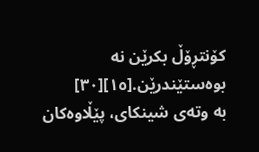کۆنتڕۆڵ بکرێن نە بوەستێندرێن.[١٥][٣٠]
بە وتەی شینکای، پێڵاوەکان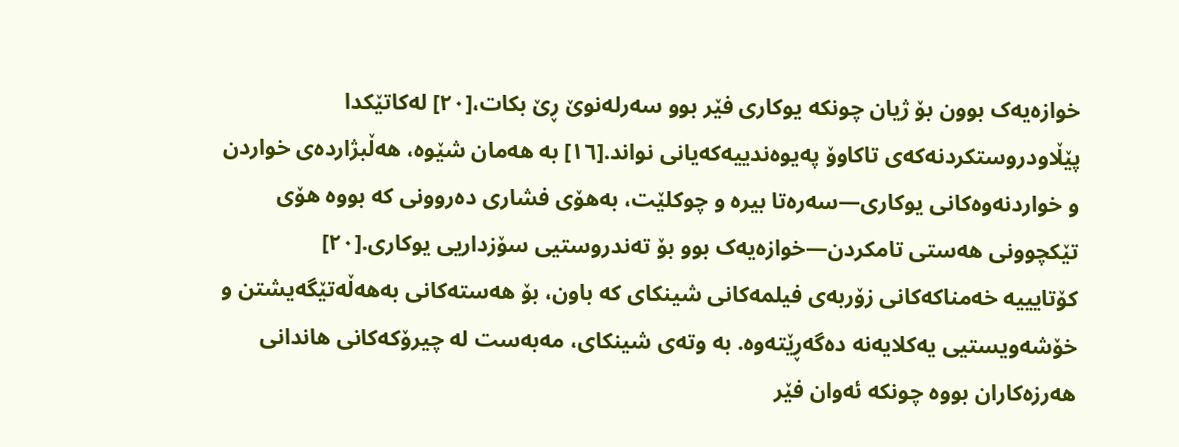خوازەیەک بوون بۆ ژیان چونکە یوکاری فێر بوو سەرلەنوێ ڕێ بکات،[٢٠] لەکاتێکدا پێڵاودروستکردنەکەی تاکاوۆ پەیوەندییەکەیانی نواند.[١٦] بە ھەمان شێوە، ھەڵبژاردەی خواردن و خواردنەوەکانی یوکاری—سەرەتا بیرە و چوکلێت، بەھۆی فشاری دەروونی کە بووە ھۆی تێکچوونی ھەستی تامکردن—خوازەیەک بوو بۆ تەندروستیی سۆزداریی یوکاری.[٢٠]
کۆتایییە خەمناکەکانی زۆربەی فیلمەکانی شینکای کە باون، بۆ ھەستەکانی بەھەڵەتێگەیشتن و خۆشەویستیی یەکلایەنە دەگەڕێتەوە. بە وتەی شینکای، مەبەست لە چیرۆکەکانی ھاندانی ھەرزەکاران بووە چونکە ئەوان فێر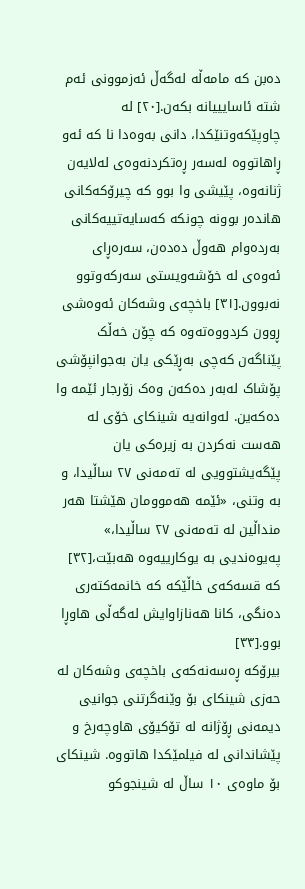دەبن کە مامەڵە لەگەڵ ئەزموونی ئەم شتە ئاسایییانە بکەن.[٢٠] لە چاوپێکەوتنێکدا، دانی بەوەدا نا کە ئەو ڕاھاتووە لەسەر ڕەتکردنەوەی لەلایەن ژنانەوە، پێیشی وا بوو کە چیرۆکەکانی ھاندەر بوونە چونکە کەسایەتییەکانی بەردەوام ھەوڵ دەدەن، سەرەڕای ئەوەی لە خۆشەویستی سەرکەوتوو نەبوون.[٣١] باخچەی وشەکان ئەوەشی ڕوون کردووەتەوە کە چۆن خەڵک پێناگەن کەچی بەڕێکی یان بەجوانپۆشی پۆشاک لەبەر دەکەن وەک زۆرجار ئێمە وا دەکەین. لەوانەیە شینکای خۆی لە ھەست نەکردن بە زیرەکی یان پێگەیشتوویی لە تەمەنی ٢٧ ساڵیدا، و بە وتنی، «ئێمە ھەموومان ھێشتا ھەر منداڵین لە تەمەنی ٢٧ ساڵیدا،» پەیوەندیی بە یوکارییەوە ھەبێت،[٣٢] کە قسەکەی خاڵێکە کە خانمەکتەری دەنگی، کانا ھەنازاوایش لەگەڵی ھاوڕا بوو.[٣٣]
بیرۆکە ڕەسەنەکەی باخچەی وشەکان لە حەزی شینکای بۆ وێنەگرتنی جوانیی دیمەنی ڕۆژانە لە تۆکیۆی ھاوچەرخ و پێشاندانی لە فیلمێکدا ھاتووە. شینکای بۆ ماوەی ١٠ ساڵ لە شینجوکو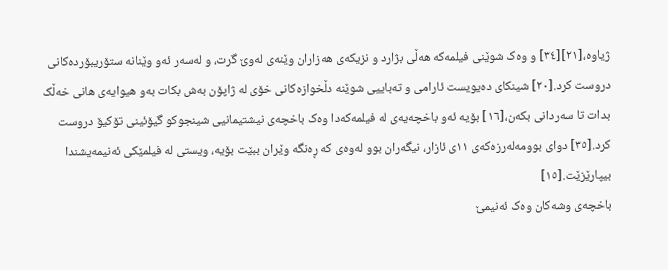ژیاوە،[٢١][٣٤] و وەک شوێنی فیلمەکە ھەڵی بژارد و نزیکەی ھەزاران وێنەی لەوێ گرت، و لەسەر ئەو وێنانە ستۆریبۆردەکانی دروست کرد.[٢٠] شینکای دەیویست ئارامی و تەباییی شوێنە دڵخوازەکانی خۆی لە ژاپۆن بەش بکات بەو ھیوایەی ھانی خەڵک بدات تا سەردانی بکەن،[١٦] بۆیە ئەو باخچەیەی لە فیلمەکەدا وەک باخچەی نیشتیمانیی شینجوکو گیۆئینی تۆکیۆ دروست کرد.[٣٥] دوای بوومەلەرزەکەی ١١ی ئازار، نیگەران بوو لەوەی کە ڕەنگە وێران ببێت بۆیە، ویستی لە فیلمێکی ئەنیمەیشندا بیپارێزێت.[١٥]
باخچەی وشەکان وەک ئەنیمێ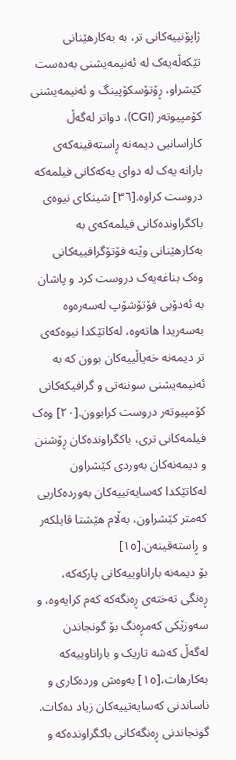ژاپۆنییەکانی تر، بە بەکارھێنانی تێکەڵەیەک لە ئەنیمەیشنی بەدەست کێشراو، ڕۆتۆسکۆپینگ و ئەنیمەیشنی کۆمپیوتەر (CGI)، دواتر لەگەڵ کاراسانیی دیمەنە ڕاستەقینەکەی بارانە یەک لە دوای یەکەکانی فیلمەکە دروست کراوە.[٣٦] شینکای نیوەی باکگراوندەکانی فیلمەکەی بە بەکارھێنانی وێنە فۆتۆگرافییەکانی وەک بناغەیەک دروست کرد و پاشان بە ئەدۆبی فۆتۆشۆپ لەسەرەوە بەسەریدا ھاتەوە، لەکاتێکدا نیوەکەی تر دیمەنە خەیاڵییەکان بوون کە بە ئەنیمەیشنی سوننەتی و گرافیکەکانی کۆمپیوتەر دروست کرابوون.[٢٠] وەک فیلمەکانی تری، باکگراوندەکان ڕۆشنن و دیمەنەکان بەوردی کێشراون لەکاتێکدا کەسایەتییەکان بەوردەکاریی کەمتر کێشراون، بەڵام ھێشتا قایلکەر و ڕاستەقینەن.[١٥]
بۆ دیمەنە باراناوییەکانی پارکەکە، ڕەنگی تەختەی ڕەنگەکە کەم کرایەوە، و سەوزێکی کەمڕەنگ بۆ گونجاندن لەگەڵ کەشە تاریک و باراناوییەکە بەکارھات،[١٥] بەوەش وردەکاری و ناساندنی کەسایەتییەکان زیاد دەکات. گونجاندنی ڕەنگەکانی باکگراوندەکە و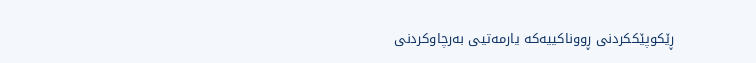ڕێکوپێککردنی ڕووناکییەکە یارمەتیی بەرچاوکردنی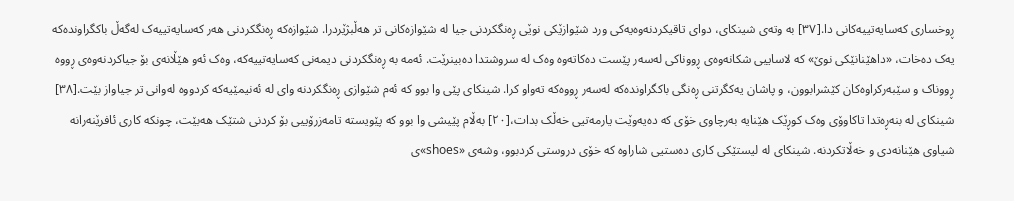ڕوخساری کەسایەتییەکانی دا.[٣٧] بە وتەی شینکای، دوای تاقیکردنەوەیەکی ورد شێوازێکی نوێی ڕەنگکردنی جیا لە شێوازەکانی تر ھەڵبژێردرا. شێوازەکە ڕەنگکردنی ھەر کەسایەتییەک لەگەڵ باکگراوندەکە یەک دەخات، «داھێنانێکی نوێ» کە لاساییی شکانەوەی ڕووناکی لەسەر پێست دەکاتەوە وەک لە سروشتدا دەبینرێت. ئەمە بە ڕەنگکردنی دیمەنی کەسایەتییەکە، وەک ئەو ھێڵانەی بۆ جیاکردنەوەی ڕووە ڕووناک و سێبەرکراوەکان کێشرابوون، و پاشان یەکگرتنی ڕەنگی باکگراوندەکە لەسەر ڕووەکە تەواو کرا. شینکای پێی وا بوو کە ئەم شێوازی ڕەنگکردنە وای لە ئەنیمێیەکە کردووە لەوانی تر جیاواز بێت.[٣٨]
شینکای لە بنەڕەتدا تاکاوۆی وەک کوڕێک ھێنایە بەرچاوی خۆی کە دەیەوێت یارمەتیی خەڵک بدات،[٢٠] بەڵام پێیشی وا بوو کە پێویستە تامەزرۆییی بۆ کردنی شتێک ھەبێت، چونکە کاری ئافرێنەرانە شیاوی ھێنانەدی و خەڵاتکردنە. شینکای لە لیستێکی کاری دەستیی شاراوە کە خۆی دروستی کردبوو، وشەی «shoes»ی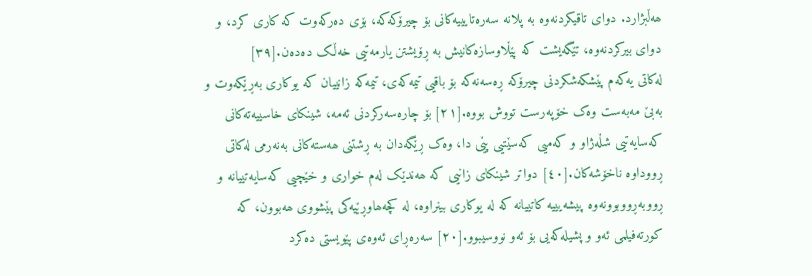ھەڵبژارد. دوای تاقیکردنەوە بە پلانە سەرەتایییەکانی بۆ چیرۆکەکە، بۆی دەرکەوت کە کاری کرد، و دوای بیرکردنەوە، تێگەیشت کە پێڵاوسازەکانیش بە ڕۆیشتن یارمەتیی خەڵک دەدەن.[٣٩]
لەکاتی یەکەم پێشکەشکردنی چیرۆکە ڕەسەنەکە بۆ باقیی تیمەکەی، تیمەکە زانییان کە یوکاری بەڕێکەوت و بەبێ مەبەست وەک خۆپەرست تووش بووە.[٢١] بۆ چارەسەرکردنی ئەمە، شینکای خاسییەتەکانی کەسایەتیی شڵەژاو و کەمیی کەسێتیی پێی دا، وەک ڕێگەدان بە ڕشتنی ھەستەکانی بەنەرمی لەکاتی ڕووداوە ناخۆشەکان.[٤٠] دواتر شینکای زانیی کە ھەندێک لەم خواری و خێچیی کەسایەتییانە و ڕووبەڕووبوونەوە پیشەیییە کاتییانە کە لە یوکاری بینراوە، لە کچەھاوڕێیەکی پێشووی ھەبوون، کە کورتەفیلمی ئەو و پشیلەکەیی بۆ ئەو نووسیبوو.[٢٠] سەرەڕای ئەوەی پێویستی دەکرد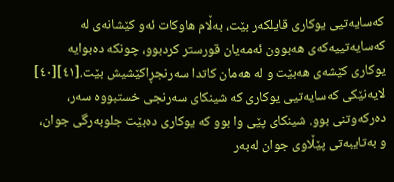کەسایەتیی یوکاری قایلکەر بێت، بەڵام ھاوکات ئەو کێشانەی لە کەسایەتییەکەی ھەبوون ئەمەیان قورستر کردبوو، چونکە دەبوایە یوکاری کێشەی ھەبێت و لە ھەمان کاتدا سەرنجڕاکێشیش بێت.[٤١][٤٠] لایەنێکی کەسایەتیی یوکاری کە شینکای سەرنجی خستبووە سەر، دەرکەوتنی بوو. شینکای پێی وا بوو کە یوکاری دەبێت جلوبەرگی جوان، و بەتایبەتی پێڵاوی جوان لەبەر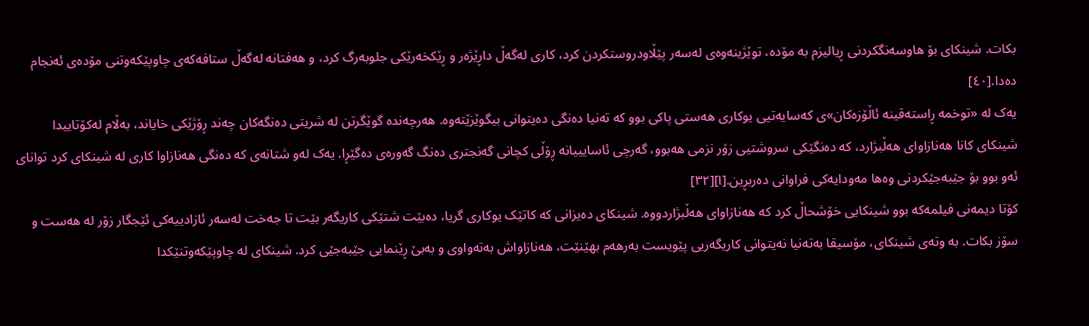بکات. شینکای بۆ ھاوسەنگکردنی ڕیالیزم بە مۆدە، توێژینەوەی لەسەر پێڵاودروستکردن کرد، کاری لەگەڵ داڕێژەر و ڕێکخەرێکی جلوبەرگ کرد، و ھەفتانە لەگەڵ ستافەکەی چاوپێکەوتنی مۆدەی ئەنجام دەدا.[٤٠]
یەک لە «توخمە ڕاستەقینە ئاڵۆزەکان»ی کەسایەتیی یوکاری ھەستی پاکی بوو کە تەنیا دەنگی دەیتوانی بیگوێزێتەوە. ھەرچەندە گوێگرتن لە شریتی دەنگەکان چەند ڕۆژێکی خایاند، بەڵام لەکۆتاییدا شینکای کانا ھەنازاوای ھەڵبژارد، کە دەنگێکی سروشتیی زۆر نزمی ھەبوو، گەرچی ئاسایییانە ڕۆڵی کچانی گەنجتری دەنگ گەورەی دەگێڕا. یەک لەو شتانەی کە دەنگی ھەنازاوا کاری لە شینکای کرد توانای ئەو بوو بۆ جێبەجێکردنی وەھا مەودایەکی فراوانی دەربڕین.[ا][٣٢]
کۆتا دیمەنی فیلمەکە بوو شینکایی خۆشحاڵ کرد کە ھەنازاوای ھەڵبژاردووە. شینکای دەیزانی کە کاتێک یوکاری گریا، دەبێت شتێکی کاریگەر بێت تا جەخت لەسەر ئازادییەکی ئێجگار زۆر لە ھەست و سۆز بکات. بە وتەی شینکای، مۆسیقا بەتەنیا نەیتوانی کاریگەریی پێویست بەرھەم بھێنێت، ھەنازاواش بەتەواوی و بەبێ ڕێنمایی جێبەجێی کرد. شینکای لە چاوپێکەوتنێکدا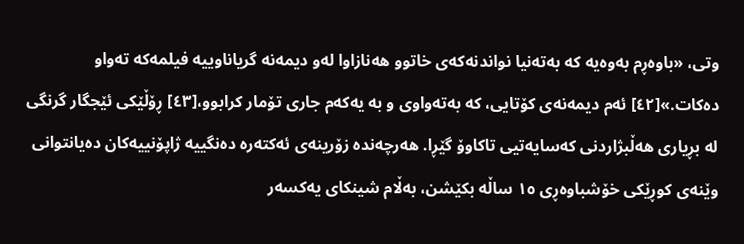وتی، «باوەڕم بەوەیە کە بەتەنیا نواندنەکەی خاتوو ھەنازاوا لەو دیمەنە گریاناوییە فیلمەکە تەواو دەکات.»[٤٢] ئەم دیمەنەی کۆتایی، کە بەتەواوی و بە یەکەم جاری تۆمار کرابوو،[٤٣] ڕۆڵێکی ئێجگار گرنگی لە بڕیاری ھەڵبژاردنی کەسایەتیی تاکاوۆ گێڕا. ھەرچەندە زۆرینەی ئەکتەرە دەنگییە ژاپۆنییەکان دەیانتوانی وێنەی کوڕێکی خۆشباوەڕی ١٥ ساڵە بکێشن، بەڵام شینکای یەکسەر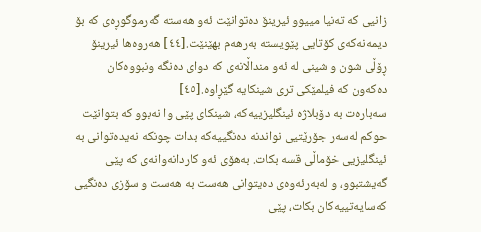زانیی کە تەنیا مییوو ئیرینۆ دەتوانێت ئەو ھەستە گەرموگوڕەی کە بۆ دیمەنەکەی کۆتایی پێویستە بەرھەم بھێنێت.[٤٤] ھەروەھا ئیرینۆ ڕۆڵی شون و شینی لە ئەو منداڵانەی کە دوای دەنگە ونبووەکان دەکەون کە فیلمێکی تری شینکایە گێڕاوە.[٤٥]
سەبارەت بە دۆبلاژە ئینگلیزییەکە، شینکای پێی وا نەبوو کە بتوانێت حوکم لەسەر جۆرێتیی نواندنە دەنگییەکە بدات چونکە نەیدەتوانی بە ئینگلیزیی خۆماڵی قسە بکات. بەھۆی ئەو کاردانەوانەی کە پێی گەیشتبوو، و لەبەرئەوەی دەیتوانی ھەست بە ھەست و سۆزی دەنگیی کەسایەتییەکان بکات، پێی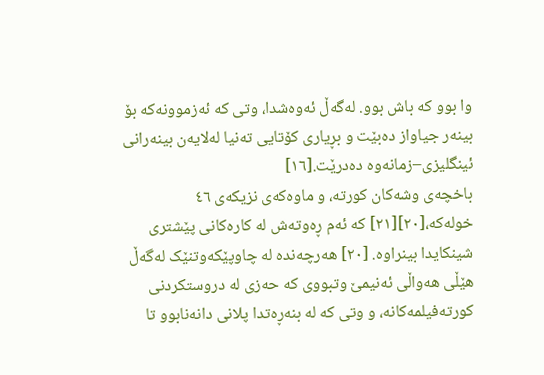وا بوو کە باش بوو. لەگەڵ ئەوەشدا، وتی کە ئەزموونەکە بۆ بینەر جیاواز دەبێت و بڕیاری کۆتایی تەنیا لەلایەن بینەرانی ئینگلیزی–زمانەوە دەدرێت.[١٦]
باخچەی وشەکان کورتە، و ماوەکەی نزیکەی ٤٦ خولەکە،[٢٠][٢١] کە ئەم ڕەوتەش لە کارەکانی پێشتری شینکایدا بینراوە. [٢٠] ھەرچەندە لە چاوپێکەوتنێک لەگەڵ ھێڵی ھەواڵی ئەنیمێ وتبووی کە حەزی لە دروستکردنی کورتەفیلمەکانە، و وتی کە لە بنەڕەتدا پلانی دانەنابوو تا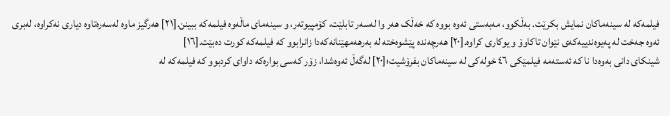فیلمەکە لە سینەماکان نمایش بکرێت. بەڵکوو، مەبەستی ئەوە بووە کە خەڵک ھەر وا لەسەر تابلێت، کۆمپیوتەر، و سینەمای ماڵەوە فیلمەکە ببینن.[٢١] ھەرگیز ماوە لەسەرەتاوە دیاری نەکراوە، لەبری ئەوە جەخت لە پەیوەندییەکەی نێوان تاکاوۆ و یوکاری کراوە.[٢٠] ھەرچەندە پێشوەختە لە بەرھەمھێنانەکەدا زانرابوو کە فیلمەکە کورت دەبێت.[١٦]
شینکای دانی بەوەدا نا کە ئەستەمە فیلمێکی ٤٦ خولەکی لە سینەماکان بفرۆشیت؛[٢٠] لەگەڵ ئەوەشدا، زۆر کەسی بوارەکە داوای کردبوو کە فیلمەکە لە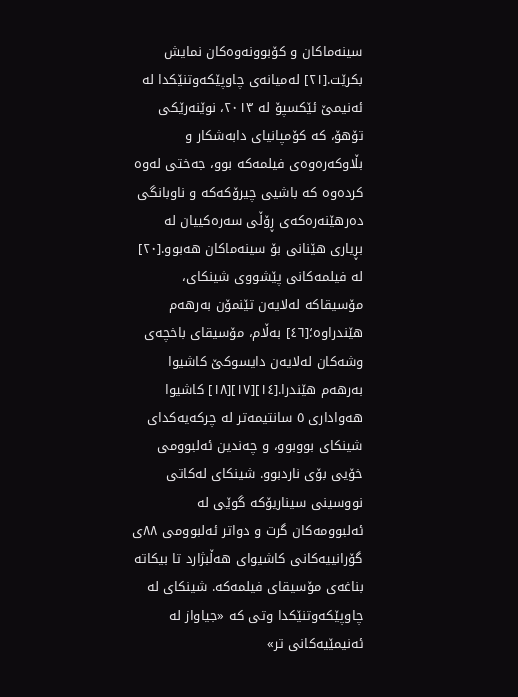سینەماکان و کۆبوونەوەکان نمایش بکرێت.[٢١] لەمیانەی چاوپێکەوتنێکدا لە ئەنیمێ ئێکسپۆ لە ٢٠١٣، نوێنەرێکی تۆھۆ، کە کۆمپانیای دابەشکار و بڵاوکەرەوەی فیلمەکە بوو، جەختی لەوە کردەوە کە باشیی چیرۆکەکە و ناوبانگی دەرھێنەرەکەی ڕۆڵی سەرەکییان لە بڕیاری ھێنانی بۆ سینەماکان ھەبوو.[٢٠]
لە فیلمەکانی پێشووی شینکای، مۆسیقاکە لەلایەن تێنمۆن بەرھەم ھێندراوە؛[٤٦] بەڵام، مۆسیقای باخچەی وشەکان لەلایەن دایسوکێ کاشیوا بەرھەم ھێندرا.[١٤][١٧][١٨] کاشیوا ھەواداری ٥ سانتیمەتر لە چرکەیەکدای شینکای بووبوو، و چەندین ئەلبوومی خۆیی بۆی ناردبوو. شینکای لەکاتی نووسینی سیناریۆکە گوێی لە ئەلبوومەکان گرت و دواتر ئەلبوومی ٨٨ی گۆرانییەکانی کاشیوای ھەڵبژارد تا بیکاتە بناغەی مۆسیقای فیلمەکە. شینکای لە چاوپێکەوتنێکدا وتی کە «جیاواز لە ئەنیمێیەکانی تر»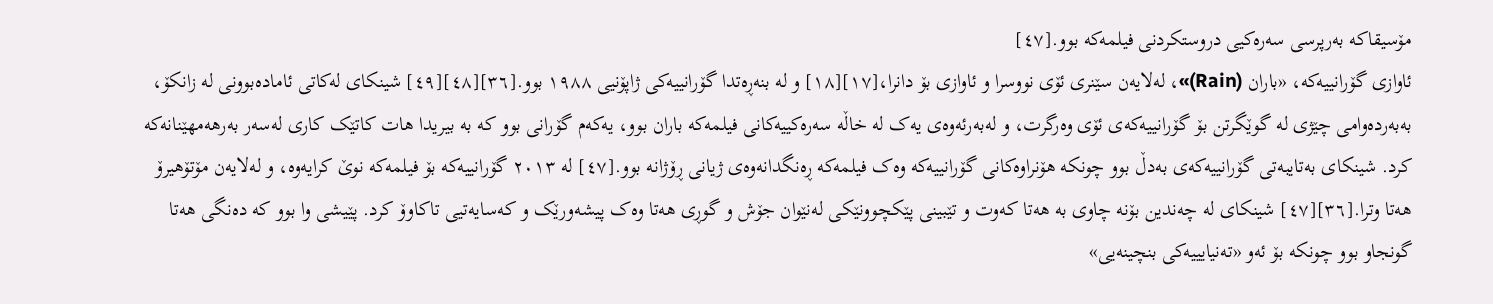مۆسیقاکە بەرپرسی سەرەکیی دروستکردنی فیلمەکە بوو.[٤٧]
ئاوازی گۆرانییەکە، «باران (Rain)»، لەلایەن سێنری ئۆی نووسرا و ئاوازی بۆ دانرا،[١٧][١٨] و لە بنەڕەتدا گۆرانییەکی ژاپۆنیی ١٩٨٨ بوو.[٣٦][٤٨][٤٩] شینکای لەکاتی ئامادەبوونی لە زانکۆ، بەبەردەوامی چێژی لە گوێگرتن بۆ گۆرانییەکەی ئۆی وەرگرت، و لەبەرئەوەی یەک لە خاڵە سەرەکییەکانی فیلمەکە باران بوو، یەکەم گۆرانی بوو کە بە بیریدا ھات کاتێک کاری لەسەر بەرھەمھێنانەکە کرد. شینکای بەتایبەتی گۆرانییەکەی بەدڵ بوو چونکە ھۆنراوەکانی گۆرانییەکە وەک فیلمەکە ڕەنگدانەوەی ژیانی ڕۆژانە بوو.[٤٧] لە ٢٠١٣ گۆرانییەکە بۆ فیلمەکە نوێ کرایەوە، و لەلایەن مۆتۆھیرۆ ھەتا وترا.[٣٦][٤٧] شینکای لە چەندین بۆنە چاوی بە ھەتا کەوت و تێبینی پێکچوونێکی لەنێوان جۆش و گوڕی ھەتا وەک پیشەورێک و کەسایەتیی تاکاوۆ کرد. پێیشی وا بوو کە دەنگی ھەتا گونجاو بوو چونکە بۆ ئەو «تەنیایییەکی بنچینەیی»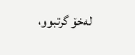لەخۆ گرتبوو،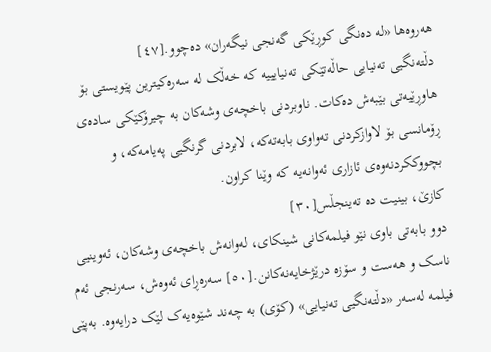ھەروەھا «لە دەنگی کوڕێکی گەنجی نیگەران» دەچوو.[٤٧]
دڵتەنگیی تەنیایی حاڵەتێکی تەنیایییە کە خەڵک لە سەرەکیترین پێویستی بۆ ھاوڕێیەتی بێبەش دەکات. ناوبردنی باخچەی وشەکان بە چیرۆکێکی سادەی ڕۆمانسی بۆ لاوازکردنی تەواوی بابەتەکە، لابردنی گرنگیی پەیامەکە، و بچووککردنەوەی ئازاری ئەوانەیە کە وێنا کراون.
کازێ، بینیت دە تەینجڵس[٣٠]
دوو بابەتی باوی نێو فیلمەکانی شینکای، لەوانەش باخچەی وشەکان، ئەوینیی ناسک و ھەست و سۆزە درێژخایەنەکانن.[٥٠] سەرەڕای ئەوەش، سەرنجی ئەم فیلمە لەسەر «دڵتەنگیی تەنیایی» (کۆی) بە چەند شێوەیەک لێک درایەوە. بەپێی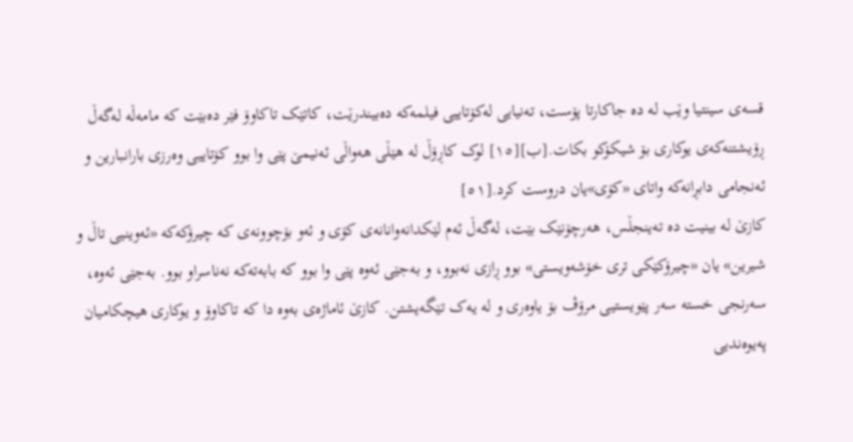قسەی سینتیا وێب لە دە جاکارتا پۆست، تەنیایی لەکۆتاییی فیلمەکە دەبیندرێت، کاتێک تاکاوۆ فێر دەبێت کە مامەڵە لەگەڵ ڕۆیشتنەکەی یوکاری بۆ شیکۆکو بکات.[ب][١٥] لوک کاڕۆڵ لە ھێڵی ھەواڵی ئەنیمێ پێی وا بوو کۆتاییی وەرزی بارانبارین و ئەنجامی دابڕانەکە واتای «کۆی»یان دروست کرد.[٥١]
کازێ لە بینیت دە تەینجڵس، ھەرچۆنێک بێت، لەگەڵ ئەم لێکدانەوانانەی کۆی و ئەو بۆچوونەی کە چیرۆکەکە «ئەوینیی تاڵ و شیرین» یان «چیرۆکێکی تری خۆشەویستی» بوو ڕازی نەبوو، و بەجێی ئەوە پێی وا بوو کە بابەتەکە نەناسراو بوو. بەجێی ئەوە، سەرنجی خستە سەر پێویستیی مرۆڤ بۆ یاوەری و لە یەک تێگەیشتن. کازێ ئاماژەی بەوە دا کە تاکاوۆ و یوکاری ھیچکامیان پەیوەندیی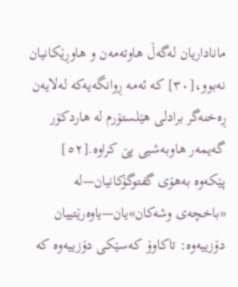ماناداریان لەگەڵ ھاوتەمەن و ھاوڕێکانیان نەبوو،[٣٠] کە ئەمە ڕوانگەیەکە لەلایەن ڕەخنەگر برادلی ھێلستۆرم لە ھاردکۆر گەیمەر ھاوبەشیی پێ کراوە.[٥٢] پێکەوە بەھۆی گفتوگۆکانیان—لە «باخچەی وشەکان»یان—یاوەرێتییان دۆزییەوە: تاکاوۆ کەسێکی دۆزییەوە کە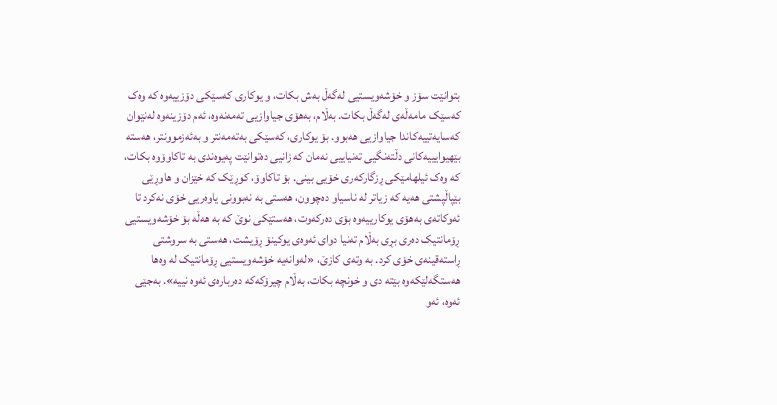بتوانێت سۆز و خۆشەویستیی لەگەڵ بەش بکات، و یوکاری کەسێکی دۆزییەوە کە وەک کەسێک مامەڵەی لەگەڵ بکات. بەڵام، بەھۆی جیاوازیی تەمەنەوە، ئەم دۆزینەوە لەنێوان کەسایەتییەکاندا جیاوازیی ھەبوو. بۆ یوکاری، کەسێکی بەتەمەنتر و بەئەزموونتر، ھەستە بێھیوایییەکانی دڵتەنگیی تەنیاییی نەمان کە زانیی دەتوانێت پەیوەندی بە تاکاوۆوە بکات، کە وەک ئیلھامێکی ڕزگارکەری خۆیی بینی. بۆ تاکاوۆ، کوڕێک کە خێزان و ھاوڕێی بێپاڵپشتی ھەیە کە زیاتر لە ناسیاو دەچوون، ھەستی بە نەبوونی یاوەریی خۆی نەکرد تا ئەوکاتەی بەھۆی یوکارییەوە بۆی دەرکەوت، ھەستێکی نوێ کە بە ھەڵە بۆ خۆشەویستیی ڕۆمانتیک دەری بڕی بەڵام تەنیا دوای ئەوەی یوکینۆ ڕۆیشت، ھەستی بە سروشتی ڕاستەقینەی خۆی کرد. بە وتەی کازێ، «لەوانەیە خۆشەویستیی ڕۆمانتیک لە وەھا ھەستگەلێکەوە بێتە دی و خونچە بکات، بەڵام چیرۆکەکە دەربارەی ئەوە نییە». بەجێی ئەوە، ئەو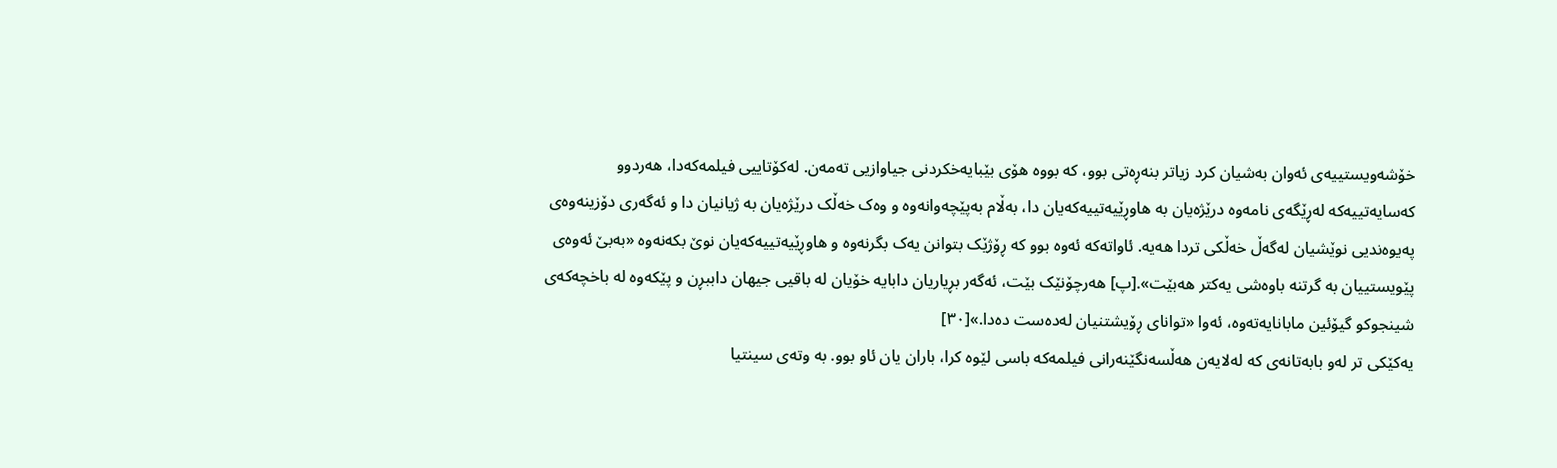خۆشەویستییەی ئەوان بەشیان کرد زیاتر بنەڕەتی بوو، کە بووە ھۆی بێبایەخکردنی جیاوازیی تەمەن. لەکۆتاییی فیلمەکەدا، ھەردوو کەسایەتییەکە لەڕێگەی نامەوە درێژەیان بە ھاوڕێیەتییەکەیان دا، بەڵام بەپێچەوانەوە و وەک خەڵک درێژەیان بە ژیانیان دا و ئەگەری دۆزینەوەی پەیوەندیی نوێشیان لەگەڵ خەڵکی تردا ھەیە. ئاواتەکە ئەوە بوو کە ڕۆژێک بتوانن یەک بگرنەوە و ھاوڕێیەتییەکەیان نوێ بکەنەوە «بەبێ ئەوەی پێویستییان بە گرتنە باوەشی یەکتر ھەبێت».[پ] ھەرچۆنێک بێت، ئەگەر بڕیاریان دابایە خۆیان لە باقیی جیھان داببڕن و پێکەوە لە باخچەکەی شینجوکو گیۆئین مابانایەتەوە، ئەوا «توانای ڕۆیشتنیان لەدەست دەدا.»[٣٠]
یەکێکی تر لەو بابەتانەی کە لەلایەن ھەڵسەنگێنەرانی فیلمەکە باسی لێوە کرا، باران یان ئاو بوو. بە وتەی سینتیا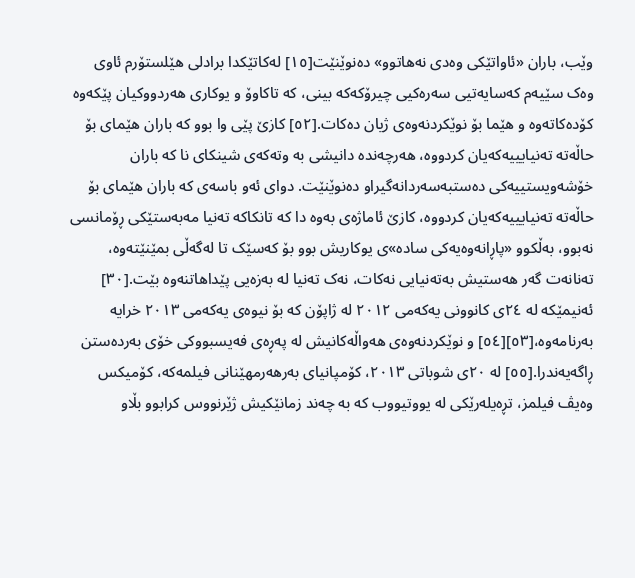وێب، باران «ئاواتێکی وەدی نەھاتوو» دەنوێنێت[١٥] لەکاتێکدا برادلی ھێلستۆرم ئاوی وەک سێیەم کەسایەتیی سەرەکیی چیرۆکەکە بینی، کە تاکاوۆ و یوکاری ھەردووکیان پێکەوە کۆدەکاتەوە و ھێما بۆ نوێکردنەوەی ژیان دەکات.[٥٢] کازێ پێی وا بوو کە باران ھێمای بۆ حاڵەتە تەنیایییەکەیان کردووە، ھەرچەندە دانیشی بە وتەکەی شینکای نا کە باران خۆشەویستییەکی دەستبەسەردانەگیراو دەنوێنێت. دوای ئەو باسەی کە باران ھێمای بۆ حاڵەتە تەنیایییەکەیان کردووە، کازێ ئاماژەی بەوە دا کە تانکاکە تەنیا مەبەستێکی ڕۆمانسی نەبوو، بەڵکوو «پاڕانەوەیەکی سادە»ی یوکاریش بوو بۆ کەسێک تا لەگەڵی بمێنێتەوە، تەنانەت گەر ھەستیش بەتەنیایی نەکات، نەک تەنیا لە بەزەیی پێداھاتنەوە بێت.[٣٠]
ئەنیمێکە لە ٢٤ی کانوونی یەکەمی ٢٠١٢ لە ژاپۆن کە بۆ نیوەی یەکەمی ٢٠١٣ خرایە بەرنامەوە،[٥٣][٥٤] و نوێکردنەوەی ھەواڵەکانیش لە پەڕەی فەیسبووکی خۆی بەردەستن ڕاگەیەندرا.[٥٥] لە ٢٠ی شوباتی ٢٠١٣، کۆمپانیای بەرھەرمھێنانی فیلمەکە، کۆمیکس وەیڤ فیلمز، تڕەیلەرێکی لە یووتیووب کە بە چەند زمانێکیش ژێرنووس کرابوو بڵاو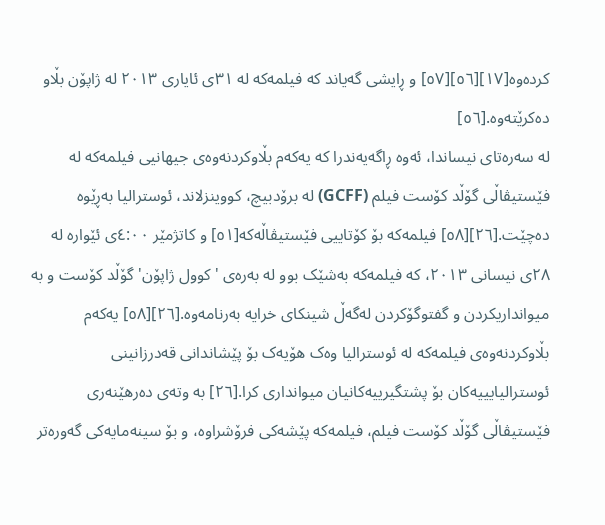کردەوە[١٧][٥٦][٥٧] و ڕایشی گەیاند کە فیلمەکە لە ٣١ی ئایاری ٢٠١٣ لە ژاپۆن بڵاو دەکرێتەوە.[٥٦]
لە سەرەتای نیساندا، ئەوە ڕاگەیەندرا کە یەکەم بڵاوکردنەوەی جیھانیی فیلمەکە لە فێستیڤاڵی گۆڵد کۆست فیلم (GCFF) لە برۆدبیچ، کووینزلاند، ئوسترالیا بەڕێوە دەچێت.[٢٦][٥٨] فیلمەکە بۆ کۆتاییی فێستیڤاڵەکە[٥١] و کاتژمێر ٤:٠٠ی ئێوارە لە ٢٨ی نیسانی ٢٠١٣، کە فیلمەکە بەشێک بوو لە بەرەی 'کوول ژاپۆن' گۆڵد کۆست و بە میوانداریکردن و گفتوگۆکردن لەگەڵ شینکای خرایە بەرنامەوە.[٢٦][٥٨] یەکەم بڵاوکردنەوەی فیلمەکە لە ئوسترالیا وەک ھۆیەک بۆ پێشاندانی قەدرزانینی ئوسترالیایییەکان بۆ پشتگیرییەکانیان میوانداری کرا.[٢٦] بە وتەی دەرھێنەری فێستیڤاڵی گۆڵد کۆست فیلم، فیلمەکە پێشەکی فرۆشراوە، و بۆ سینەمایەکی گەورەتر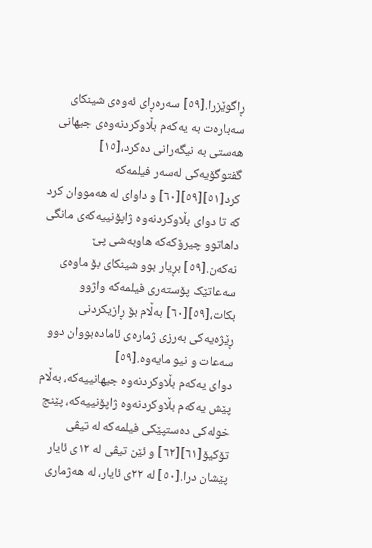ڕاگوێزرا.[٥٩] سەرەڕای ئەوەی شینکای سەبارەت بە یەکەم بڵاوکردنەوەی جیھانی ھەستی بە نیگەرانی دەکرد،[١٥] گفتوگۆیەکی لەسەر فیلمەکە کرد[٥١][٥٩][٦٠] و داوای لە ھەمووان کرد کە تا دوای بڵاوکردنەوە ژاپۆنییەکەی مانگی داھاتوو چیرۆکەکە ھاوبەشی پێ نەکەن.[٥٩] بڕیار بوو شینکای بۆ ماوەی سەعاتێک پۆستەری فیلمەکە واژوو بکات،[٥٩][٦٠] بەڵام بۆ ڕازیکردنی ڕێژەیەکی بەرزی ژمارەی ئامادەبووان دوو سەعات و نیو مایەوە.[٥٩]
دوای یەکەم بڵاوکردنەوە جیھانییەکە، بەڵام پێش یەکەم بڵاوکردنەوە ژاپۆنییەکە، پێنج خولەکی دەستپێکی فیلمەکە لە تیڤی تۆکیۆ[٦١][٦٢] و ئێن تیڤی لە ١٢ی ئایار پێشان درا.[٥٠] لە ٢٢ی ئایار، لە ھەژماری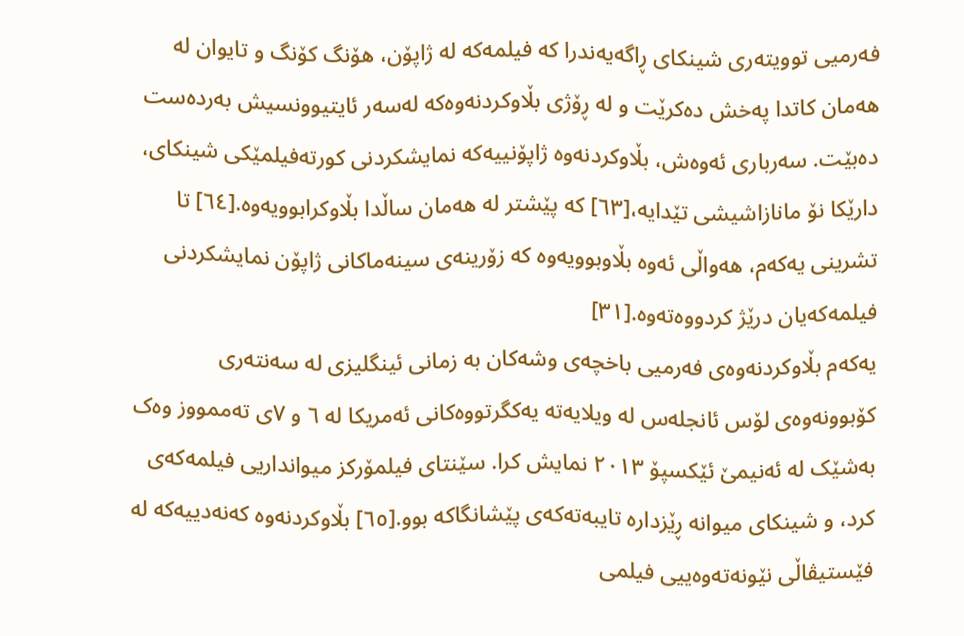فەرمیی توویتەری شینکای ڕاگەیەندرا کە فیلمەکە لە ژاپۆن، ھۆنگ کۆنگ و تایوان لە ھەمان کاتدا پەخش دەکرێت و لە ڕۆژی بڵاوکردنەوەکە لەسەر ئایتیوونسیش بەردەست دەبێت. سەرباری ئەوەش، بڵاوکردنەوە ژاپۆنییەکە نمایشکردنی کورتەفیلمێکی شینکای، دارێکا نۆ مانازاشیشی تێدایە،[٦٣] کە پێشتر لە ھەمان ساڵدا بڵاوکرابوویەوە.[٦٤] تا تشرینی یەکەم، ھەواڵی ئەوە بڵاوبوویەوە کە زۆرینەی سینەماکانی ژاپۆن نمایشکردنی فیلمەکەیان درێژ کردووەتەوە.[٣١]
یەکەم بڵاوکردنەوەی فەرمیی باخچەی وشەکان بە زمانی ئینگلیزی لە سەنتەری کۆبوونەوەی لۆس ئانجلەس لە ویلایەتە یەکگرتووەکانی ئەمریکا لە ٦ و ٧ی تەممووز وەک بەشێک لە ئەنیمێ ئێکسپۆ ٢٠١٣ نمایش کرا. سێنتای فیلمۆرکز میوانداریی فیلمەکەی کرد، و شینکای میوانە ڕێزدارە تایبەتەکەی پێشانگاکە بوو.[٦٥] بڵاوکردنەوە کەنەدییەکە لە فێستیڤاڵی نێونەتەوەییی فیلمی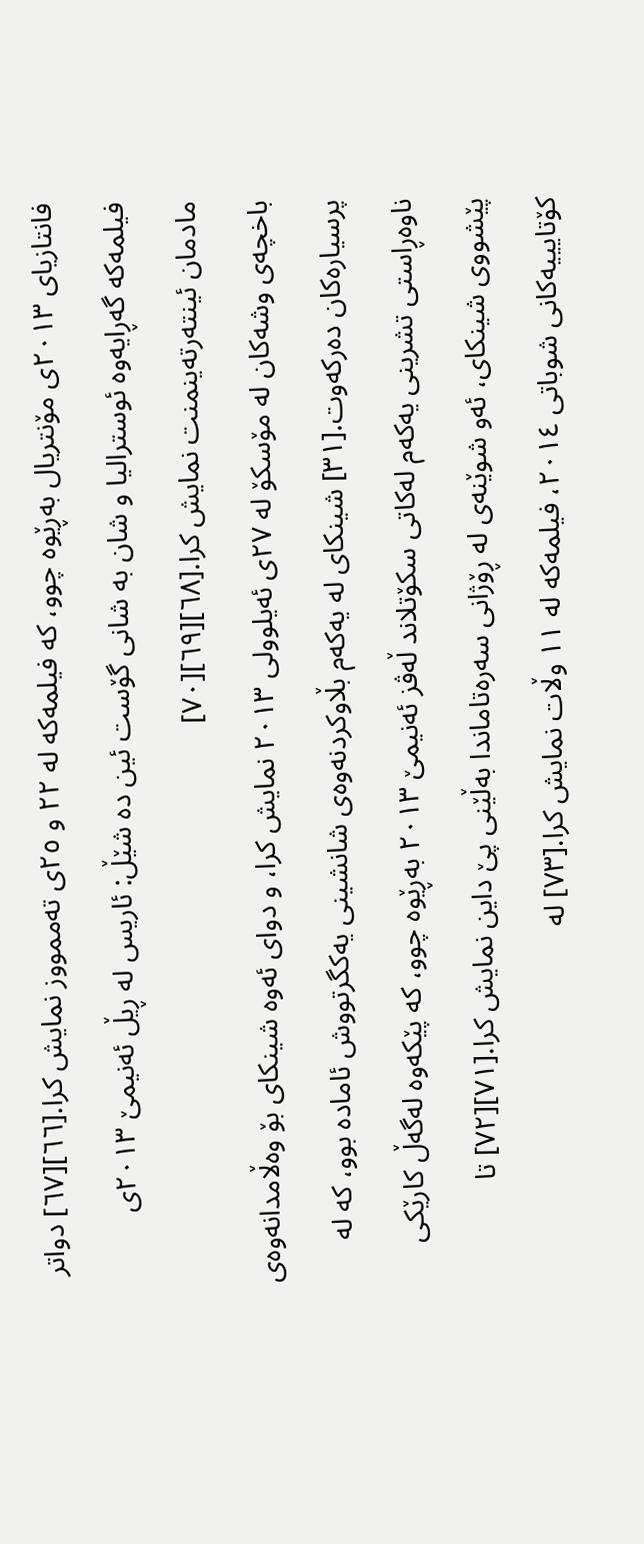فانتازیای ٢٠١٣ی مۆنتریال بەڕێوە چوو، کە فیلمەکە لە ٢٢ و ٢٥ی تەممووز نمایش کرا.[٦٦][٦٧] دواتر فیلمەکە گەڕایەوە ئوسترالیا و شان بە شانی گۆست ئین دە شێڵ: ئاریس لە ڕیڵ ئەنیمێ ٢٠١٣ی مادمان ئینتەرتەینمنت نمایش کرا.[٦٨][٦٩][٧٠]
باخچەی وشەکان لە مۆسکۆ لە ٢٧ی ئەیلوولی ٢٠١٣ نمایش کرا، و دوای ئەوە شینکای بۆ وەڵامدانەوەی پرسیارەکان دەرکەوت.[٣١] شینکای لە یەکەم بڵاوکردنەوەی شانشینی یەکگرتووش ئامادە بوو، کە لە ناوەڕاستی تشرینی یەکەم لەکاتی سکۆتلاند ڵەڤز ئەنیمێ ٢٠١٣ بەڕێوە چوو، کە پێکەوە لەگەڵ کارێکی پێشووی شینکای، ئەو شوێنەی لە ڕۆژانی سەرەتاماندا بەڵێنی پێ داین نمایش کرا.[٧١][٧٢] تا کۆتایییەکانی شوباتی ٢٠١٤، فیلمەکە لە ١١ وڵات نمایش کرا.[٧٣] لە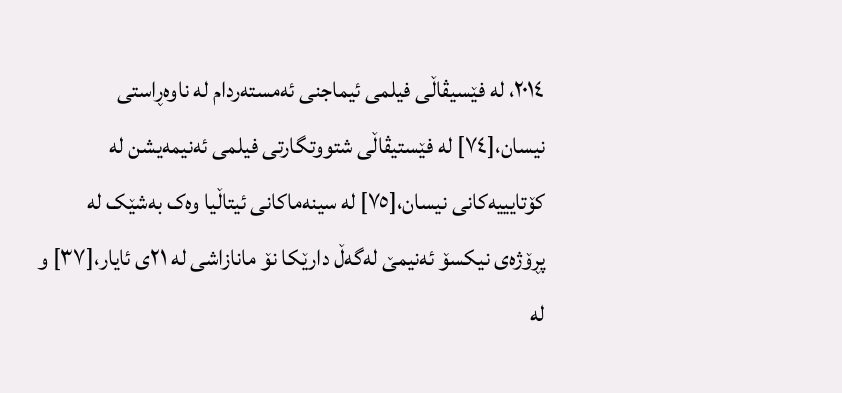٢٠١٤، لە فێسیڤاڵی فیلمی ئیماجنی ئەمستەردام لە ناوەڕاستی نیسان،[٧٤] لە فێستیڤاڵی شتووتگارتی فیلمی ئەنیمەیشن لە کۆتایییەکانی نیسان،[٧٥] لە سینەماکانی ئیتاڵیا وەک بەشێک لە پڕۆژەی نیکسۆ ئەنیمێ لەگەڵ دارێکا نۆ مانازاشی لە ٢١ی ئایار،[٣٧] و لە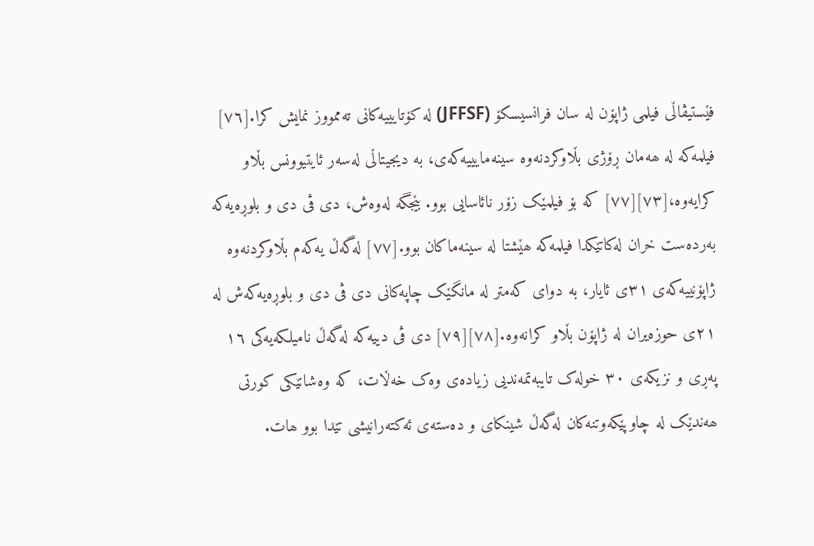فێستیڤاڵی فیلمی ژاپۆن لە سان فرانسیسکۆ (JFFSF) لە کۆتایییەکانی تەممووز نمایش کرا.[٧٦]
فیلمەکە لە ھەمان ڕۆژی بڵاوکردنەوە سینەمایییەکەی، بە دیجیتاڵی لەسەر ئایتیوونس بڵاو کرایەوە،[٧٣][٧٧] کە بۆ فیلمێک زۆر نائاسایی بوو. بێجگە لەوەش، دی ڤی دی و بلوڕەیەکە بەردەست خران لەکاتێکدا فیلمەکە ھێشتا لە سینەماکان بوو.[٧٧] لەگەڵ یەکەم بڵاوکردنەوە ژاپۆنییەکەی ٣١ی ئایار، بە دوای کەمتر لە مانگێک چاپەکانی دی ڤی دی و بلوڕەیەکەش لە ٢١ی حوزەیران لە ژاپۆن بڵاو کرانەوە.[٧٨][٧٩] دی ڤی دییەکە لەگەڵ نامیلکەیەکی ١٦ پەڕی و نزیکەی ٣٠ خولەک تایبەتمەندیی زیادەی وەک خەڵات، کە وەشانێکی کورتی ھەندێک لە چاوپێکەوتنەکان لەگەڵ شینکای و دەستەی ئەکتەرانیشی تێدا بوو ھات.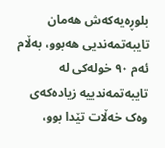بلوڕەیەکەش ھەمان تایبەتمەندیی ھەبوو، بەڵام ئەم ٩٠ خولەکی لە تایبەتمەندییە زیادەکەی وەک خەڵات تێدا بوو،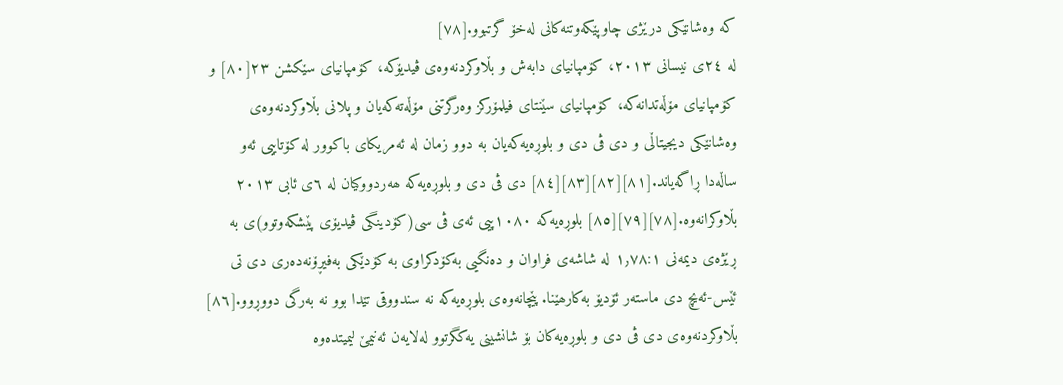کە وەشانێکی درێژی چاوپێکەوتنەکانی لەخۆ گرتبوو.[٧٨]
لە ٢٤ی نیسانی ٢٠١٣، کۆمپانیای دابەش و بڵاوکردنەوەی ڤیدیۆکە، کۆمپانیای سێکشن ٢٣[٨٠] و کۆمپانیای مۆڵەتدانەکە، کۆمپانیای سێنتای فیلمۆرکز وەرگرتنی مۆڵەتەکەیان و پلانی بڵاوکردنەوەی وەشانێکی دیجیتاڵی و دی ڤی دی و بلوڕەیەکەیان بە دوو زمان لە ئەمریکای باکوور لە کۆتاییی ئەو ساڵەدا ڕاگەیاند.[٨١][٨٢][٨٣][٨٤] دی ڤی دی و بلوڕەیەکە ھەردووکیان لە ٦ی ئابی ٢٠١٣ بڵاوکرانەوە.[٧٨][٧٩][٨٥] بلوڕەیەکە ١٠٨٠پیی ئەی ڤی سی(کۆدینگی ڤیدیۆی پێشکەوتوو)ی بە ڕێژەی دیمەنی ١٫٧٨:١ لە شاشەی فراوان و دەنگیی بەکۆدکراوی بە کۆدێکی بەفیڕۆنەدەری دی تی ئێس-ئەیچ دی ماستەر ئۆدیۆ بەکارھێنا. پێچانەوەی بلوڕەیەکە نە سندووقی تێدا بوو نە بەرگی دووڕوو.[٨٦]
بڵاوکردنەوەی دی ڤی دی و بلوڕەیەکان بۆ شانشینی یەکگرتوو لەلایەن ئەنیمێ لیمیتدەوە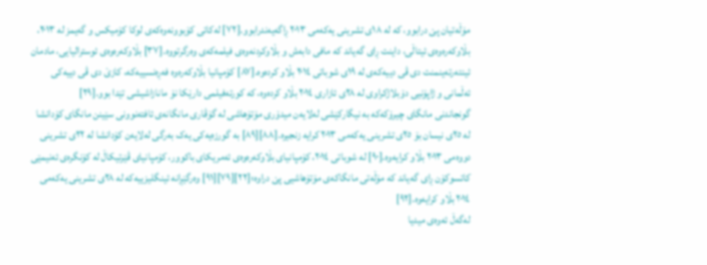مۆڵەتیان پێ درابوو، کە لە ١٨ی تشرینی یەکەمی ٢٠١٣ ڕاگەیەندرابوو.[٧٢] لەکاتی کۆبوونەوەکەی لوکا کۆمیکس و گەیمز لە ٢٠١٣، بڵاوکەرەوەی ئیتاڵی، داینت ڕای گەیاند کە مافی دابەش و بڵاوکردنەوەی فیلمەکەی وەرگرتووە.[٣٧] بڵاوکەرەوەی ئوسترالیایی، مادمان ئینتەرتەینمنت دی ڤی دییەکەی لە ١٩ی شوباتی ٢٠١٤ بڵاو کردەوە.[٨٧] کۆمپانیا بڵاوکەرەوە فەڕەنسییەکە، کازێ دی ڤی دییەکی ئەڵمانی و ژاپۆنیی دۆبلاژکراوی لە ٢٨ی ئازاری ٢٠١٤ بڵاو کردەوە، کە کورتەفیلمی دارێکا نۆ مانازاشیشی تێدا بوو.[٢٩]
گونجاندنی مانگای چیرۆکەکە بە نیگارکێشی لەلایەن میدۆری مۆتۆھاشی لە گۆڤاری مانگانەی ئافتەنوونی سێینن مانگای کۆدانشا لە ٢٥ی نیسان بۆ ٢٥ی تشرینی یەکەمی ٢٠١٣ کرایە زنجیرە.[٨٨][٨٩] بە گورزەیەکی یەک بەرگی لەلایەن کۆدانشا لە ٢٢ی تشرینی دووەمی ٢٠١٣ بڵاو کرایەوە.[٩٠] لە شوباتی ٢٠١٤، کۆمپانیای بڵاوکەرەوەی ئەمریکای باکوور، کۆمپانیای ڤێرتیکاڵ لە کۆنگرەی ئەنیمێی کاتسوکۆن ڕای گەیاند کە مۆڵەتی مانگاکەی مۆتۆھاشیی پێ دراوە؛[٢٢][٧٩][٩١] وەرگێڕانە ئینگلیزییەکە لە ٢٨ی تشرینی یەکەمی ٢٠١٤ بڵاو کرایەوە.[٩٢]
لەگەڵ ئەوەی میدیا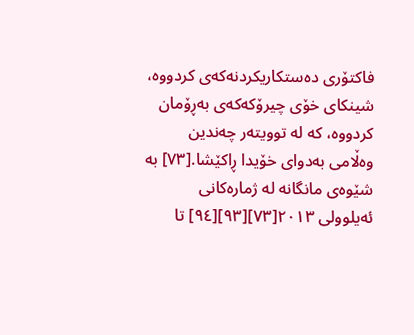فاکتۆری دەستکاریکردنەکەی کردووە، شینکای خۆی چیرۆکەکەی بەڕۆمان کردووە، کە لە توویتەر چەندین وەڵامی بەدوای خۆیدا ڕاکێشا.[٧٣] بە شێوەی مانگانە لە ژمارەکانی ئەیلوولی ٢٠١٣[٧٣][٩٣][٩٤] تا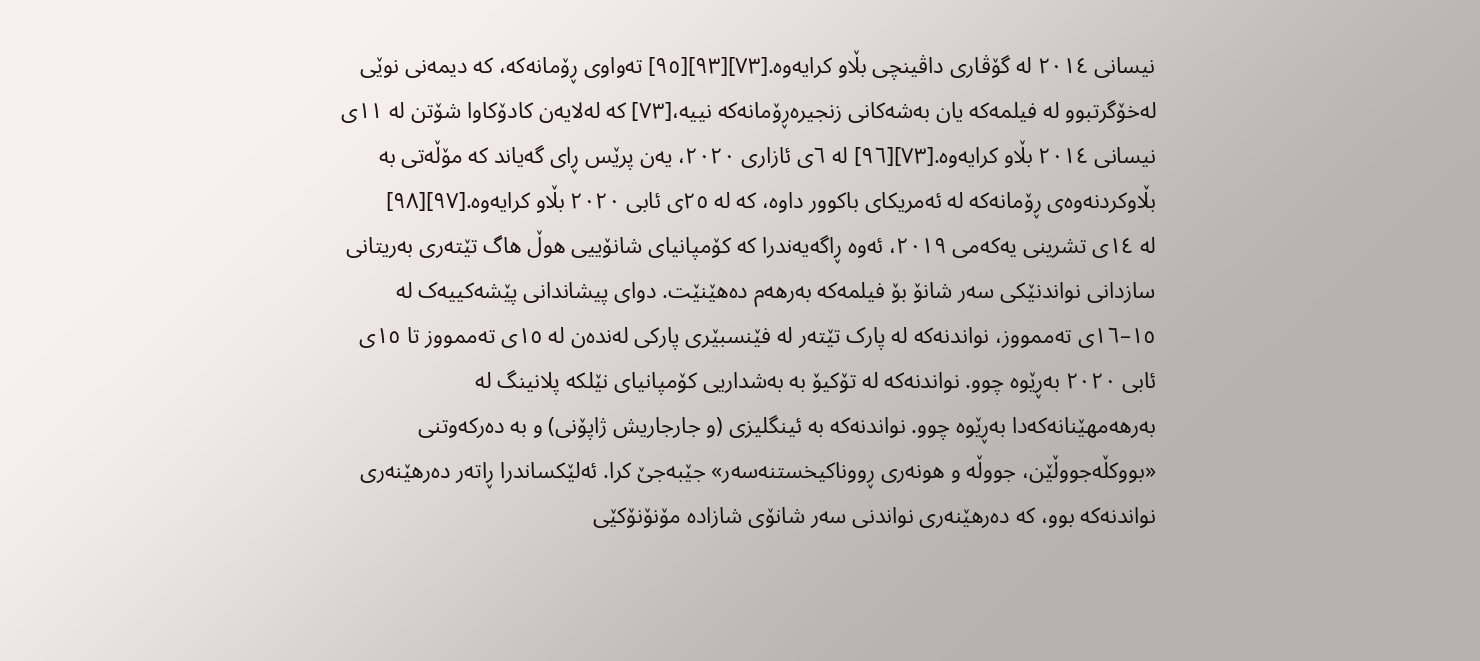نیسانی ٢٠١٤ لە گۆڤاری داڤینچی بڵاو کرایەوە.[٧٣][٩٣][٩٥] تەواوی ڕۆمانەکە، کە دیمەنی نوێی لەخۆگرتبوو لە فیلمەکە یان بەشەکانی زنجیرەڕۆمانەکە نییە،[٧٣] کە لەلایەن کادۆکاوا شۆتن لە ١١ی نیسانی ٢٠١٤ بڵاو کرایەوە.[٧٣][٩٦] لە ٦ی ئازاری ٢٠٢٠، یەن پرێس ڕای گەیاند کە مۆڵەتی بە بڵاوکردنەوەی ڕۆمانەکە لە ئەمریکای باکوور داوە، کە لە ٢٥ی ئابی ٢٠٢٠ بڵاو کرایەوە.[٩٧][٩٨]
لە ١٤ی تشرینی یەکەمی ٢٠١٩، ئەوە ڕاگەیەندرا کە کۆمپانیای شانۆییی ھوڵ ھاگ تێتەری بەریتانی سازدانی نواندنێکی سەر شانۆ بۆ فیلمەکە بەرھەم دەھێنێت. دوای پیشاندانی پێشەکییەک لە ١٥–١٦ی تەممووز، نواندنەکە لە پارک تێتەر لە فێنسبێری پارکی لەندەن لە ١٥ی تەممووز تا ١٥ی ئابی ٢٠٢٠ بەڕێوە چوو. نواندنەکە لە تۆکیۆ بە بەشداریی کۆمپانیای نێلکە پلانینگ لە بەرھەمھێنانەکەدا بەڕێوە چوو. نواندنەکە بە ئینگلیزی (و جارجاریش ژاپۆنی) و بە دەرکەوتنی «بووکڵەجووڵێن، جووڵە و ھونەری ڕووناکیخستنەسەر» جێبەجێ کرا. ئەلێکساندرا ڕاتەر دەرھێنەری نواندنەکە بوو، کە دەرھێنەری نواندنی سەر شانۆی شازادە مۆنۆنۆکێی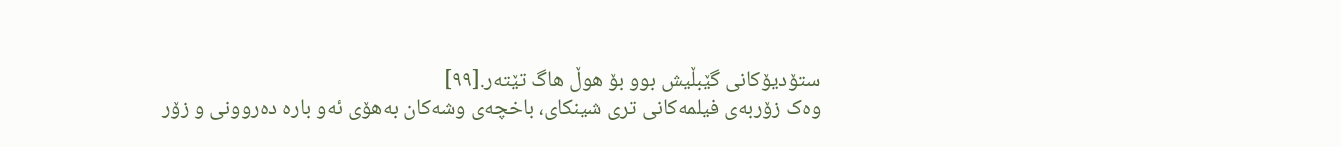ستۆدیۆکانی گێبڵیش بوو بۆ ھوڵ ھاگ تێتەر.[٩٩]
وەک زۆربەی فیلمەکانی تری شینکای، باخچەی وشەکان بەھۆی ئەو بارە دەروونی و زۆر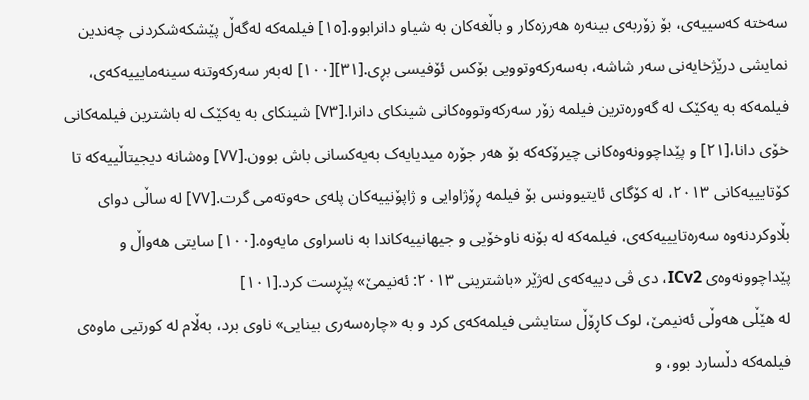سەختە کەسییەی، بۆ زۆربەی بینەرە ھەرزەکار و باڵغەکان بە شیاو دانرابوو.[١٥] فیلمەکە لەگەڵ پێشکەشکردنی چەندین نمایشی درێژخایەنی سەر شاشە، بەسەرکەوتوویی بۆکس ئۆفیسی بڕی.[٣١][١٠٠] لەبەر سەرکەوتنە سینەمایییەکەی، فیلمەکە بە یەکێک لە گەورەترین فیلمە زۆر سەرکەوتووەکانی شینکای دانرا.[٧٣] شینکای بە یەکێک لە باشترین فیلمەکانی خۆی دانا،[٢١] و پێداچوونەوەکانی چیرۆکەکە بۆ ھەر جۆرە میدیایەک بەیەکسانی باش بوون.[٧٧] وەشانە دیجیتاڵییەکە تا کۆتایییەکانی ٢٠١٣، لە کۆگای ئایتیوونس بۆ فیلمە ڕۆژاوایی و ژاپۆنییەکان پلەی حەوتەمی گرت.[٧٧] لە ساڵی دوای بڵاوکردنەوە سەرەتایییەکەی، فیلمەکە لە بۆنە ناوخۆیی و جیھانییەکاندا بە ناسراوی مایەوە.[١٠٠] سایتی ھەواڵ و پێداچوونەوەی ICv2، دی ڤی دییەکەی لەژێر «باشترینی ٢٠١٣: ئەنیمێ» پێڕست کرد.[١٠١]
لە ھێڵی ھەوڵی ئەنیمێ، لوک کاڕۆڵ ستایشی فیلمەکەی کرد و بە «چارەسەری بینایی» ناوی برد، بەڵام لە کورتیی ماوەی فیلمەکە دڵسارد بوو، و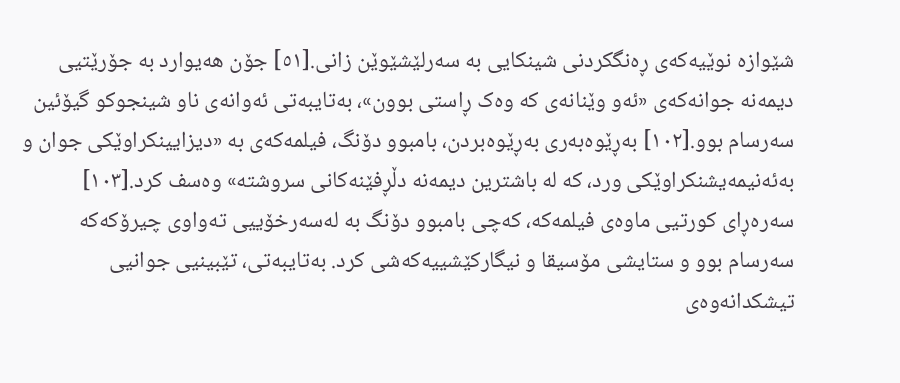شێوازە نوێیەکەی ڕەنگکردنی شینکایی بە سەرلێشێوێن زانی.[٥١] جۆن ھەیوارد بە جۆرێتیی دیمەنە جوانەکەی «ئەو وێنانەی کە وەک ڕاستی بوون»، بەتایبەتی ئەوانەی ناو شینجوکو گیۆئین سەرسام بوو.[١٠٢] بەڕێوەبەری بەڕێوەبردن، بامبوو دۆنگ، فیلمەکەی بە «دیزایینکراوێکی جوان و بەئەنیمەیشنکراوێکی ورد، کە لە باشترین دیمەنە دڵڕفێنەکانی سروشتە» وەسف کرد.[١٠٣] سەرەڕای کورتیی ماوەی فیلمەکە، کەچی بامبوو دۆنگ بە لەسەرخۆییی تەواوی چیرۆکەکە سەرسام بوو و ستایشی مۆسیقا و نیگارکێشییەکەشی کرد. بەتایبەتی، تێبینیی جوانیی تیشکدانەوەی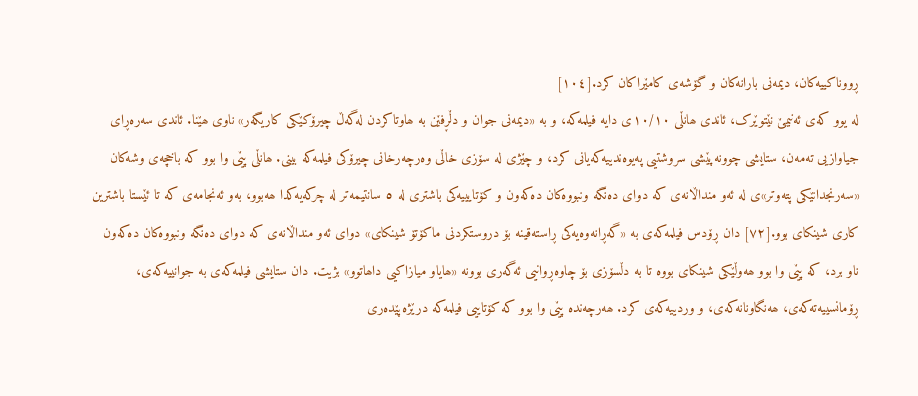ڕووناکییەکان، دیمەنی بارانەکان و گۆشەی کامێراکان کرد.[١٠٤]
لە یوو کەی ئەنیمێ نێتوێرک، ئاندی ھانڵی ١٠/١٠ی دایە فیلمەکە، و بە «دیمەنی جوان و دڵڕفێن بە ھاوتاکردن لەگەڵ چیرۆکێکی کاریگەر» ناوی ھێنا. ئاندی سەرەڕای جیاوازیی تەمەن، ستایشی چوونەپێشی سروشتیی پەیوەندییەکەیانی کرد، و چێژی لە سۆزی خاڵی وەرچەرخانی چیرۆکی فیلمەکە بینی. ھانڵی پێی وا بوو کە باخچەی وشەکان «سەرنجدانێکی پتەوتر»ی لە ئەو منداڵانەی کە دوای دەنگە ونبووەکان دەکەون و کۆتایییەکی باشتری لە ٥ سانتیمەتر لە چرکەیەکدا ھەبوو، بەو ئەنجامەی کە تا ئێستا باشترین کاری شینکای بوو.[٧٢] دان ڕۆدس فیلمەکەی بە «گەڕانەوەیەکی ڕاستەقینە بۆ دروستکردنی ماکۆتۆ شینکای» دوای ئەو منداڵانەی کە دوای دەنگە ونبووەکان دەکەون ناو برد، کە پێی وا بوو ھەوڵێکی شینکای بووە تا بە دڵسۆزی بۆ چاوەڕوانیی ئەگەری بوونە «ھایاو میازاکیی داھاتوو» بژیت. دان ستایشی فیلمەکەی بە جوانییەکەی، ڕۆمانسییەتەکەی، ھەنگاونانەکەی، و وردییەکەی کرد. ھەرچەندە پێی وا بوو کە کۆتاییی فیلمەکە درێژەپێدەری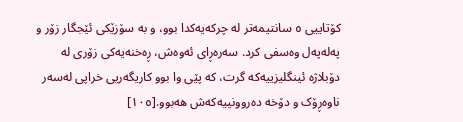کۆتاییی ٥ سانتیمەتر لە چرکەیەکدا بوو، و بە سۆزێکی ئێجگار زۆر و پەلەپەل وەسفی کرد. سەرەڕای ئەوەش، ڕەخنەیەکی زۆری لە دۆبلاژە ئینگلیزییەکە گرت، کە پێی وا بوو کاریگەریی خراپی لەسەر ناوەڕۆک و دۆخە دەروونییەکەش ھەبوو.[١٠٥]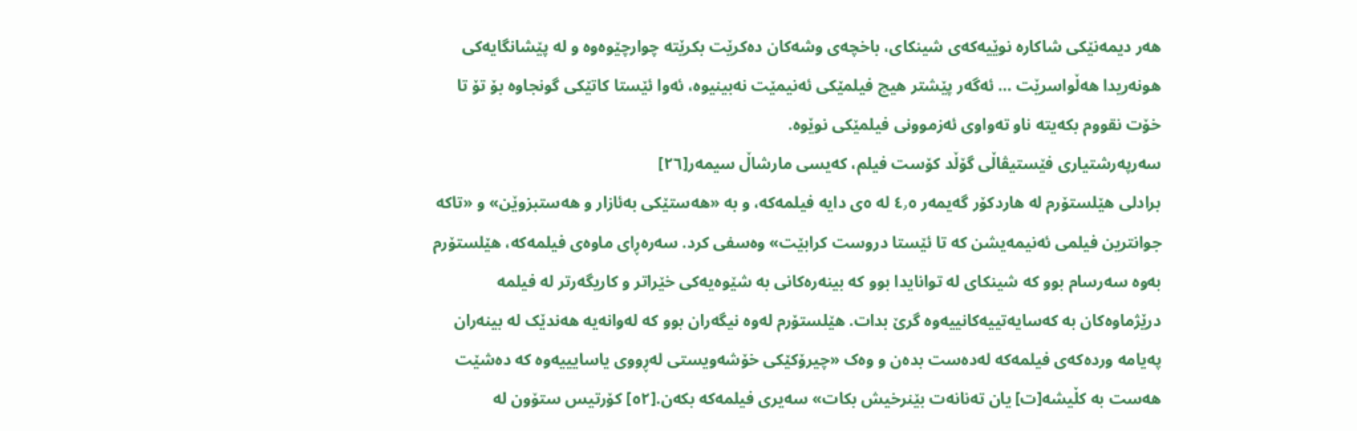ھەر دیمەنێکی شاکارە نوێیەکەی شینکای، باخچەی وشەکان دەکرێت بکرێتە چوارچێوەوە و لە پێشانگایەکی ھونەریدا ھەڵواسرێت … ئەگەر پێشتر ھیچ فیلمێکی ئەنیمێت نەبینیوە، ئەوا ئێستا کاتێکی گونجاوە بۆ تۆ تا خۆت نقووم بکەیتە ناو تەواوی ئەزموونی فیلمێکی نوێوە.
سەرپەرشتیاری فێستیڤاڵی گۆڵد کۆست فیلم، کەیسی مارشاڵ سیمەر[٢٦]
برادلی ھێلستۆرم لە ھاردکۆر گەیمەر ٤٫٥ لە ٥ی دایە فیلمەکە، و بە «ھەستێکی بەئازار و ھەستبزوێن» و «تاکە جوانترین فیلمی ئەنیمەیشن کە تا ئێستا دروست کرابێت» وەسفی کرد. سەرەڕای ماوەی فیلمەکە، ھێلستۆرم بەوە سەرسام بوو کە شینکای لە توانایدا بوو کە بینەرەکانی بە شێوەیەکی خێراتر و کاریگەرتر لە فیلمە درێژماوەکان بە کەسایەتییەکانییەوە گرێ بدات. ھێلستۆرم لەوە نیگەران بوو کە لەوانەیە ھەندێک لە بینەران پەیامە وردەکەی فیلمەکە لەدەست بدەن و وەک «چیرۆکێکی خۆشەویستی لەڕووی یاسایییەوە کە دەشێت ھەست بە کڵیشە[ت] یان تەنانەت بێنرخیش بکات» سەیری فیلمەکە بکەن.[٥٢] کۆرتیس ستۆون لە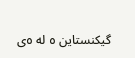گیکنستاین ٥ لە ٥ی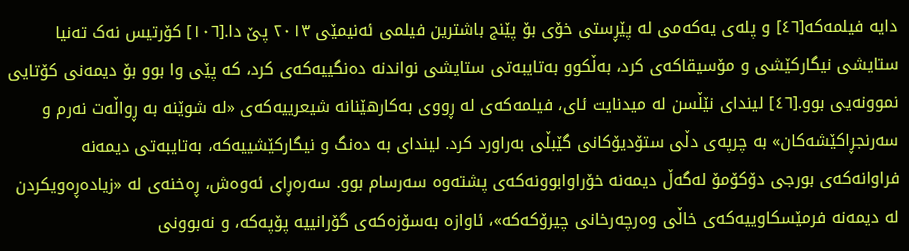دایە فیلمەکە[٤٦] و پلەی یەکەمی لە پێڕستی خۆی بۆ پێنج باشترین فیلمی ئەنیمێی ٢٠١٣ پێ دا.[١٠٦] کۆرتیس نەک تەنیا ستایشی نیگارکێشی و مۆسیقاکەی کرد، بەڵکوو بەتایبەتی ستایشی نواندنە دەنگییەکەی کرد، کە پێی وا بوو بۆ دیمەنی کۆتایی نموونەیی بوو.[٤٦] لیندای نێڵسن لە میدنایت ئای، فیلمەکەی لە ڕووی بەکارھێنانە شیعرییەکەی «لە شوێنە بە ڕواڵەت نەرم و سەرنجڕاکێشەکان» بە چرپەی دڵی ستۆدیۆکانی گێبڵی بەراورد کرد. لیندای بە دەنگ و نیگارکێشییەکە، بەتایبەتی دیمەنە فراوانەکەی بورجی دۆکۆمۆ لەگەڵ دیمەنە خۆراوابوونەکەی پشتەوە سەرسام بوو. سەرەڕای ئەوەش، ڕەخنەی لە «زیادەڕەویکردن لە دیمەنە فرمێسکاوییەکەی خاڵی وەرچەرخانی چیرۆکەکە»، ئاوازە بەسۆزەکەی گۆرانییە پۆپەکە، و نەبوونی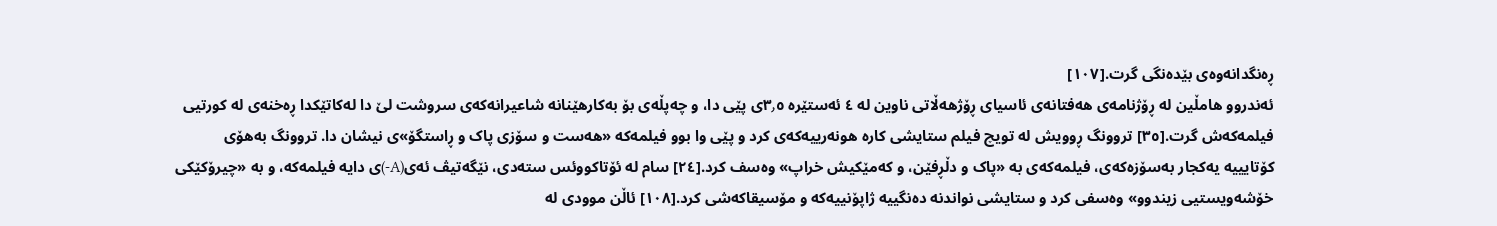ڕەنگدانەوەی بێدەنگی گرت.[١٠٧]
ئەندروو ھامڵین لە ڕۆژنامەی ھەفتانەی ئاسیای ڕۆژھەڵاتی ناوین لە ٤ ئەستێرە ٣٫٥ی پێی دا، و چەپڵەی بۆ بەکارھێنانە شاعیرانەکەی سروشت لێ دا لەکاتێکدا ڕەخنەی لە کورتیی فیلمەکەش گرت.[٣٥] تروونگ ڕوویش لە تویچ فیلم ستایشی کارە ھونەرییەکەی کرد و پێی وا بوو فیلمەکە «ھەست و سۆزی پاک و ڕاستگۆ»ی نیشان دا. تروونگ بەھۆی کۆتایییە یەکجار بەسۆزەکەی، فیلمەکەی بە «پاک و دڵڕفێن، و کەمێکیش خراپ» وەسف کرد.[٢٤] سام لە ئۆتاکووئس ستەدی، نێگەتیڤ ئەی(A-)ی دایە فیلمەکە، و بە «چیرۆکێکی خۆشەویستیی زیندوو» وەسفی کرد و ستایشی نواندنە دەنگییە ژاپۆنییەکە و مۆسیقاکەشی کرد.[١٠٨] ئاڵن موودی لە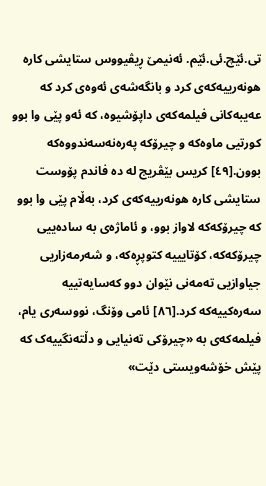تی.ئێچ.ئی.ئێم. ئەنیمێ ڕیڤیووس ستایشی کارە ھونەرییەکەی کرد و بانگەشەی ئەوەی کرد کە عەیبەکانی فیلمەکەی داپۆشیوە، کە ئەو پێی وا بوو کورتیی ماوەکە و چیرۆکە پەرەنەسەندووەکە بوون.[٤٩] کریس بێڤریج لە دە فاندم پۆوست ستایشی کارە ھونەرییەکەی کرد، بەڵام پێی وا بوو کە چیرۆکەکە لاواز بوو، و ئاماژەی بە سادەییی چیرۆکەکە، کۆتایییە کتوپڕەکە، و شەرمەزاریی جیاوازیی تەمەنی نێوان دوو کەسایەتییە سەرەکییەکە کرد.[٨٦] ئامی وۆنگ، نووسەری یام، فیلمەکەی بە «چیرۆکی تەنیایی و دڵتەنگییەک کە پێش خۆشەویستی دێت»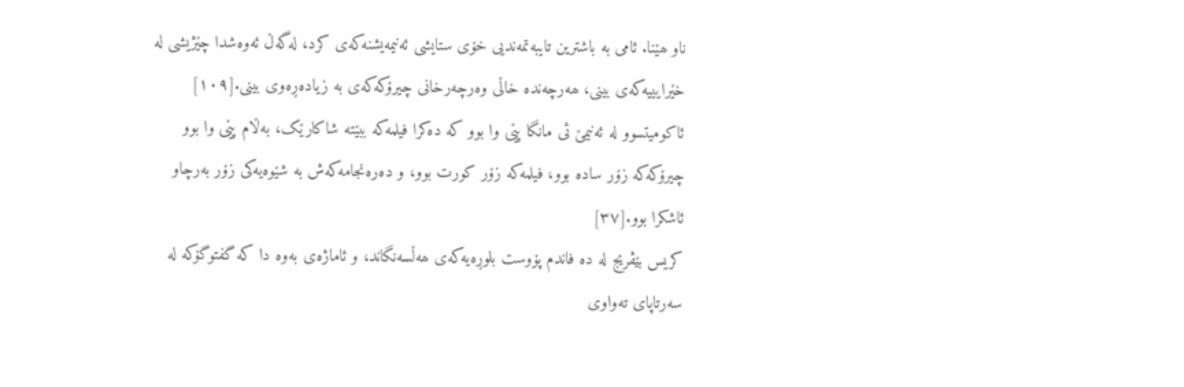ناو ھێنا. ئامی بە باشترین تایبەتمەندیی خۆی ستایشی ئەنیمەیشنەکەی کرد، لەگەڵ ئەوەشدا چێژیشی لە خێرایییەکەی بینی، ھەرچەندە خاڵی وەرچەرخانی چیرۆکەکەی بە زیادەڕەوی بینی.[١٠٩] ئاکومیتسوو لە ئەنیمێ ئی مانگا پێی وا بوو کە دەکرا فیلمەکە ببێتە شاکارێک، بەڵام پێی وا بوو چیرۆکەکە زۆر سادە بوو، فیلمەکە زۆر کورت بوو، و دەرەنجامەکەش بە شێوەیەکی زۆر بەرچاو ئاشکرا بوو.[٣٧]
کریس بێڤریج لە دە فاندم پۆوست بلوڕەیەکەی ھەڵسەنگاند، و ئاماژەی بەوە دا کە گفتوگۆکە لە سەرتاپای تەواوی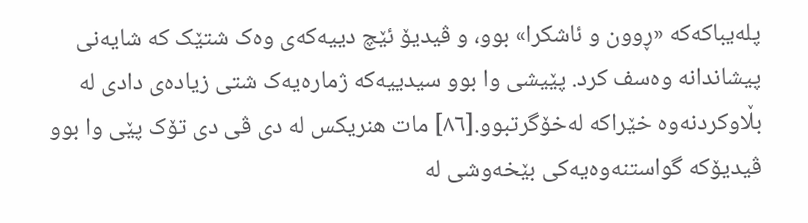پلەیباکەکە «ڕوون و ئاشکرا» بوو، و ڤیدیۆ ئێچ دییەکەی وەک شتێک کە شایەنی پیشاندانە وەسف کرد. پێیشی وا بوو سیدییەکە ژمارەیەک شتی زیادەی دادی لە بڵاوکردنەوە خێراکە لەخۆگرتبوو.[٨٦] مات ھنریکس لە دی ڤی دی تۆک پێی وا بوو ڤیدیۆکە گواستنەوەیەکی بێخەوشی لە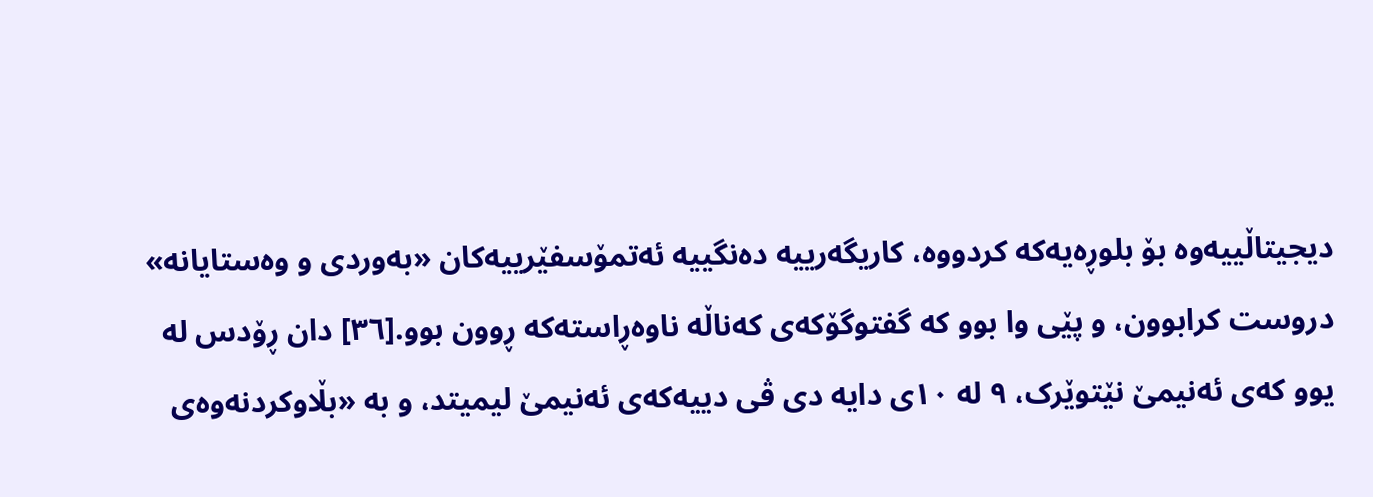دیجیتاڵییەوە بۆ بلوڕەیەکە کردووە، کاریگەرییە دەنگییە ئەتمۆسفێرییەکان «بەوردی و وەستایانە» دروست کرابوون، و پێی وا بوو کە گفتوگۆکەی کەناڵە ناوەڕاستەکە ڕوون بوو.[٣٦] دان ڕۆدس لە یوو کەی ئەنیمێ نێتوێرک، ٩ لە ١٠ی دایە دی ڤی دییەکەی ئەنیمێ لیمیتد، و بە «بڵاوکردنەوەی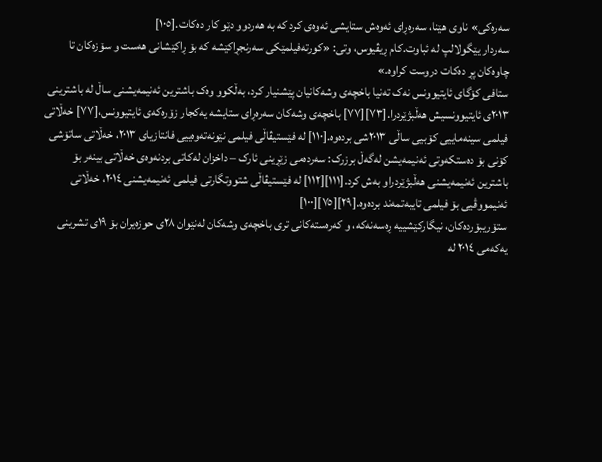سەرەکی» ناوی ھێنا، سەرەڕای ئەوەش ستایشی ئەوەی کرد کە بە ھەردوو دێو کار دەکات.[١٠٥]
سەردار یێگولالپ لە ئباوت.کام ڕیڤیوس، وتی: «کورتەفیلمێکی سەرنجڕاکێشە کە بۆ ڕاکێشانی ھەست و سۆزەکان تا چاوەکان پڕ دەکات دروست کراوە.»
ستافی کۆگای ئایتیوونس نەک تەنیا باخچەی وشەکانیان پێشنیار کرد، بەڵکوو وەک باشترین ئەنیمەیشنی ساڵ لە باشترینی ٢٠١٣ی ئایتیوونسیش ھەڵبژێردرا.[٧٣][٧٧] باخچەی وشەکان سەرەڕای ستایشە یەکجار زۆرەکەی ئایتیوونس،[٧٧] خەڵاتی فیلمی سینەماییی کۆبیی ساڵی ٢٠١٣شی بردەوە.[١١٠] لە فێستیڤاڵی فیلمی نێونەتەوەییی فانتازیای ٢٠١٣، خەڵاتی ساتۆشی کۆنی بۆ دەستکەوتی ئەنیمەیشن لەگەڵ برزرک: سەردەمی زێڕینی ئارک – داخزان لەکاتی بردنەوەی خەڵاتی بینەر بۆ باشترین ئەنیمەیشنی ھەڵبژێردراو بەش کرد.[١١١][١١٢] لە فێستیڤاڵی شتووتگارتی فیلمی ئەنیمەیشنی ٢٠١٤، خەڵاتی ئەنیمووڤیی بۆ فیلمی تایبەتمەند بردەوە.[٢٩][٧٥][١٠٠]
ستۆریبۆردەکان، نیگارکێشییە ڕەسەنەکە، و کەرەستەکانی تری باخچەی وشەکان لەنێوان ٢٨ی حوزەیران بۆ ١٩ی تشرینی یەکەمی ٢٠١٤ لە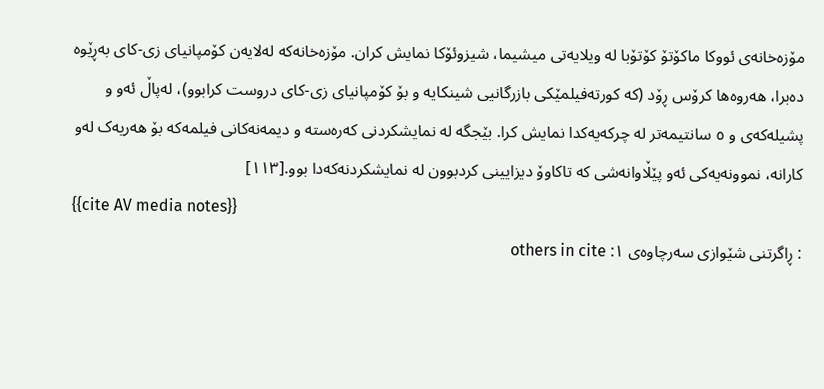مۆزەخانەی ئووکا ماکۆتۆ کۆتۆبا لە ویلایەتی میشیما، شیزوئۆکا نمایش کران. مۆزەخانەکە لەلایەن کۆمپانیای زی-کای بەڕێوە دەبرا، ھەروەھا کرۆس ڕۆد (کە کورتەفیلمێکی بازرگانیی شینکایە و بۆ کۆمپانیای زی-کای دروست کرابوو)، لەپاڵ ئەو و پشیلەکەی و ٥ سانتیمەتر لە چرکەیەکدا نمایش کرا. بێجگە لە نمایشکردنی کەرەستە و دیمەنەکانی فیلمەکە بۆ ھەریەک لەو کارانە، نموونەیەکی ئەو پێڵاوانەشی کە تاکاوۆ دیزایینی کردبوون لە نمایشکردنەکەدا بوو.[١١٣]
{{cite AV media notes}}
: ڕاگرتنی شێوازی سەرچاوەی ١: others in cite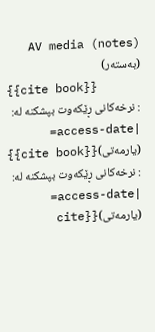AV media (notes) (بەستەر)
{{cite book}}
: نرخەکانی ڕێکەوت بپشکنە لە: |access-date=
(یارمەتی){{cite book}}
: نرخەکانی ڕێکەوت بپشکنە لە: |access-date=
(یارمەتی){{cite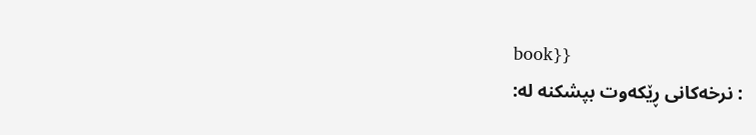book}}
: نرخەکانی ڕێکەوت بپشکنە لە: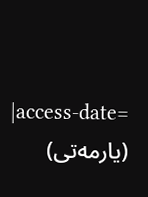|access-date=
(یارمەتی)